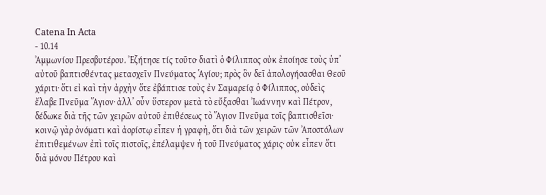Catena In Acta
- 10.14
Ἀμμωνίου Πρεσβυτέρου. ᾿Εζήτησε τίς τοῦτο· διατὶ ὁ Φίλιππος οὐκ ἐποίησε τοὺς ὑπ’ αὐτοῦ βαπτισθέντας μετασχεῖν Πνεύματος Ἁγίου; πρὸς ὃν δεῖ ἀπολογήσασθαι Θεοῦ χάριτι· ὅτι εἰ καὶ τὴν ἀρχὴν ὅτε ἐβάπτισε τοὺς ἐν Σαμαρείᾳ ὁ Φίλιππος, οὐδεὶς ἔλαβε Πνεῦμα Ἅγιον· ἀλλ’ οὖν ὕστερον μετὰ τὸ εὔξασθαι Ἰωάννην καὶ Πέτρον, δέδωκε διὰ τῆς τῶν χειρῶν αὐτοῦ ἐπιθέσεως τὸ Ἅγιον Πνεῦμα τοῖς βαπτισθεῖσι· κοινῷ γὰρ ὀνόματι καὶ ἀορίστῳ εἶπεν ἡ γραφὴ, ὅτι διὰ τῶν χειρῶν τῶν Ἀποστόλων ἐπιτιθεμένων ἐπὶ τοῖς πιστοῖς, ἐπέλαμψεν ἡ τοῦ Πνεύματος χάρις· οὐκ εἶπεν ὅτι διὰ μόνου Πέτρου καὶ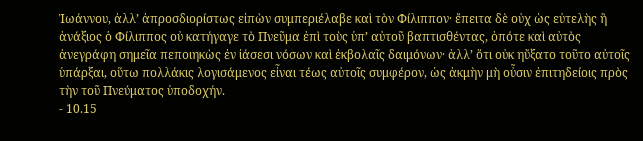Ἰωάννου, ἀλλ’ ἀπροσδιορίστως εἰπὼν συμπεριέλαβε καὶ τὸν Φίλιππον· ἔπειτα δὲ οὐχ ὡς εὐτελὴς ἣ ἀνάξιος ὁ Φίλιππος οὐ κατήγαγε τὸ Πνεῦμα ἐπὶ τοὺς ὑπ’ αὐτοῦ βαπτισθέντας, ὁπότε καὶ αὐτὸς ἀνεγράφη σημεῖα πεποιηκὼς ἐν ἰάσεσι νόσων καὶ ἐκβολαῖς δαιμόνων· ἀλλ’ ὅτι οὐκ ηὔξατο τοῦτο αὐτοῖς ὑπάρξαι, οὕτω πολλάκις λογισάμενος εἶναι τέως αὐτοῖς συμφέρον, ὡς ἀκμὴν μὴ οὖσιν ἐπιτηδείοις πρὸς τὴν τοῦ Πνεύματος ὑποδοχήν.
- 10.15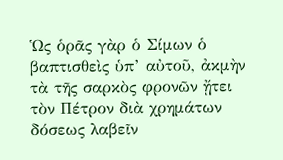Ὡς ὁρᾶς γὰρ ὁ Σίμων ὁ βαπτισθεὶς ὑπ’ αὐτοῦ, ἀκμὴν τὰ τῆς σαρκὸς φρονῶν ᾔτει τὸν Πέτρον διὰ χρημάτων δόσεως λαβεῖν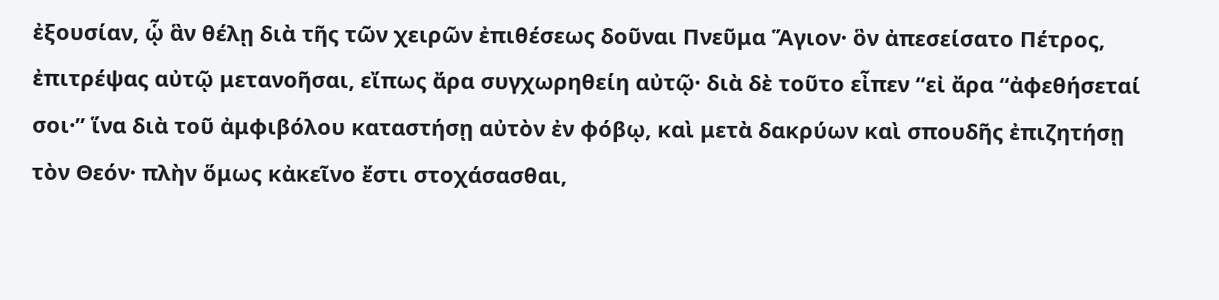ἐξουσίαν, ᾧ ἃν θέλῃ διὰ τῆς τῶν χειρῶν ἐπιθέσεως δοῦναι Πνεῦμα Ἅγιον· ὃν ἀπεσείσατο Πέτρος, ἐπιτρέψας αὐτῷ μετανοῆσαι, εἴπως ἄρα συγχωρηθείη αὐτῷ· διὰ δὲ τοῦτο εἶπεν “εἰ ἄρα “ἀφεθήσεταί σοι·” ἵνα διὰ τοῦ ἀμφιβόλου καταστήσῃ αὐτὸν ἐν φόβῳ, καὶ μετὰ δακρύων καὶ σπουδῆς ἐπιζητήσῃ τὸν Θεόν· πλὴν ὅμως κἀκεῖνο ἔστι στοχάσασθαι,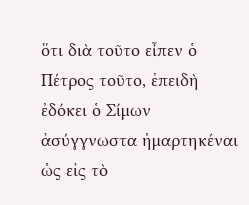ὅτι διὰ τοῦτο εἶπεν ὁ Πέτρος τοῦτο, ἐπειδὴ ἐδόκει ὁ Σίμων ἀσύγγνωστα ἡμαρτηκέναι ὡς εἰς τὸ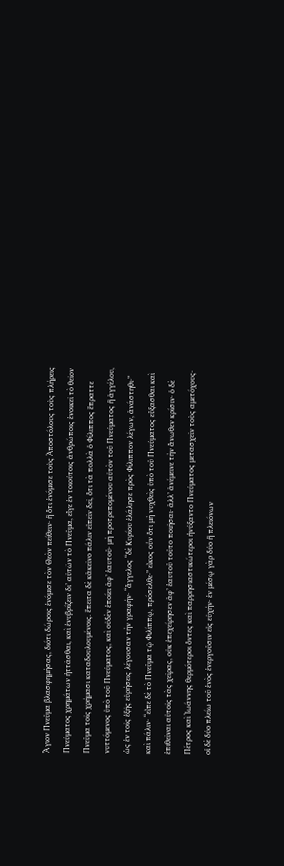Ἅγιον Πνεῦμα βλασφημήσας, διότι δώροις ἐνόμισε τὸν Θεὸν πείθειν· ἣ ὅτι ἐνόμισε τοὺς Ἀποστόλους τοὺς πλήρεις Πνεύματος χρημάτων ἡττᾶσθαι, καὶ ἐνυβρίζειν δι’ αὐτῶν τὸ Πνεῦμα, εἴγε ἐν τοιούτοις ἀνθρώποις ἐνοικεῖ τὸ θεῖον Πνεῦμα τοῖς χρήμασι καταδουλουμένοις. ἔπειτα δὲ κἀκεῖνο πάλιν εἰπεῖν δεῖ, ὅτι τὰ πολλὰ ὁ Φίλιππος ἔπραττε νυττόμενος ὑπὸ τοῦ Πνεύματος, καὶ οὐδὲν ἐποίει ἀφ’ ἑαυτοῦ· μὴ προτρεπομένου αὐτὸν τοῦ Πνεύματος ἣ ἀγγέλου, ὡς ἐν τοῖς ἑξῆς εὑρήσεις λέγουσαν τὴν γραφήν· “ἄγγελος “δὲ Κυρίου ἐλάλησε πρὸς Φίλιππον λέγων, ἀνάστηθι·” καὶ πάλιν· “εἶπε δὲ τὸ Πνεῦμα τῷ Φιλίππῳ, πρόσελθε·” εἶκος οὖν ὅτι μὴ νυχθεὶς ὑπὸ τοῦ Πνεύματος εὔξασθαι καὶ ἐπιθεῖναι αὐτοῖς τὰς χεῖρας, οὐκ ἐπεχείρησεν ἀφ’ ἑαυτοῦ τοῦτο ποιῆσαι· ἀλλ’ ἀνέμεινε τὴν ἄνωθεν κρίσιν· ὁ δὲ Πέτρος καὶ Ἰωάννης θερμότεροι ὄντες καὶ παρρησιαστικώτεροι ἠνύξαντο Πνεύματος μετασχεῖν τοὺς αμετόχους· οἱ δὲ δύο πλείω τοῦ ἑνὸς ἐνεργοῦσιν εἰς εὐχήν· ἐν μέσῳ γὰρ δύο ἣ πλειόνων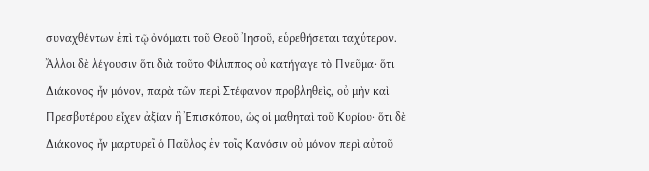συναχθέντων ἐπὶ τῷ ὀνόματι τοῦ Θεοῦ Ἰησοῦ, εὑρεθήσεται ταχύτερον. Ἄλλοι δὲ λέγουσιν ὅτι διὰ τοῦτο Φίλιππος οὐ κατήγαγε τὸ Πνεῦμα· ὅτι Διάκονος ἦν μόνον, παρὰ τῶν περὶ Στέφανον προβληθεὶς, οὐ μὴν καὶ Πρεσβυτέρου εἶχεν ἀξίαν ἣ Ἐπισκόπου, ὡς οἱ μαθηταὶ τοῦ Κυρίου· ὅτι δὲ Διάκονος ἦν μαρτυρεῖ ὁ Παῦλος ἐν τοῖς Κανόσιν οὐ μόνον περὶ αὐτοῦ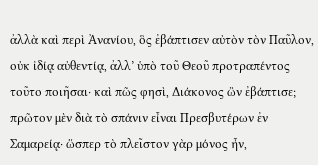ἀλλὰ καὶ περὶ Ἀνανίου, ὃς ἐβάπτισεν αὐτὸν τὸν Παῦλον, οὐκ ἰδίᾳ αὐθεντίᾳ, ἀλλ’ ὑπὸ τοῦ Θεοῦ προτραπέντος τοῦτο ποιῆσαι· καὶ πῶς φησὶ, Διάκονος ὢν ἐβάπτισε; πρῶτον μὲν διὰ τὸ σπάνιν εἶναι Πρεσβυτέρων ἐν Σαμαρείᾳ· ὥσπερ τὸ πλεῖστον γὰρ μόνος ἦν,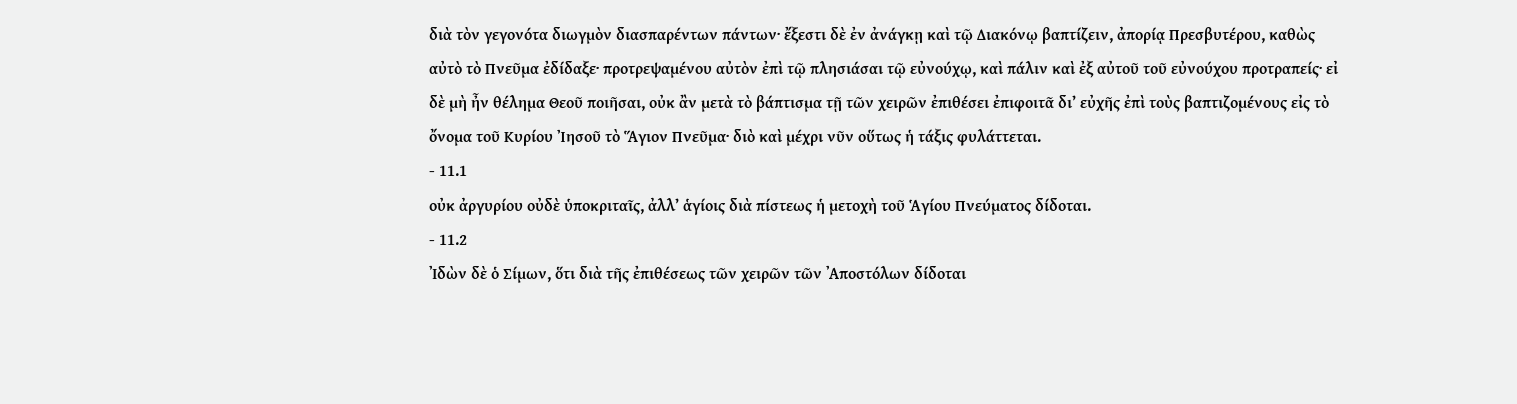διὰ τὸν γεγονότα διωγμὸν διασπαρέντων πάντων· ἔξεστι δὲ ἐν ἀνάγκῃ καὶ τῷ Διακόνῳ βαπτίζειν, ἀπορίᾳ Πρεσβυτέρου, καθὼς αὐτὸ τὸ Πνεῦμα ἐδίδαξε· προτρεψαμένου αὐτὸν ἐπὶ τῷ πλησιάσαι τῷ εὐνούχῳ, καὶ πάλιν καὶ ἐξ αὐτοῦ τοῦ εὐνούχου προτραπείς· εἰ δὲ μὴ ἦν θέλημα Θεοῦ ποιῆσαι, οὐκ ἂν μετὰ τὸ βάπτισμα τῇ τῶν χειρῶν ἐπιθέσει ἐπιφοιτᾶ δι’ εὐχῆς ἐπὶ τοὺς βαπτιζομένους εἰς τὸ ὄνομα τοῦ Κυρίου Ἰησοῦ τὸ Ἅγιον Πνεῦμα· διὸ καὶ μέχρι νῦν οὕτως ἡ τάξις φυλάττεται.
- 11.1
οὐκ ἀργυρίου οὐδὲ ὑποκριταῖς, ἀλλ’ ἁγίοις διὰ πίστεως ἡ μετοχὴ τοῦ Ἁγίου Πνεύματος δίδοται.
- 11.2
᾿Ιδὼν δὲ ὁ Σίμων, ὅτι διὰ τῆς ἐπιθέσεως τῶν χειρῶν τῶν ᾿Αποστόλων δίδοται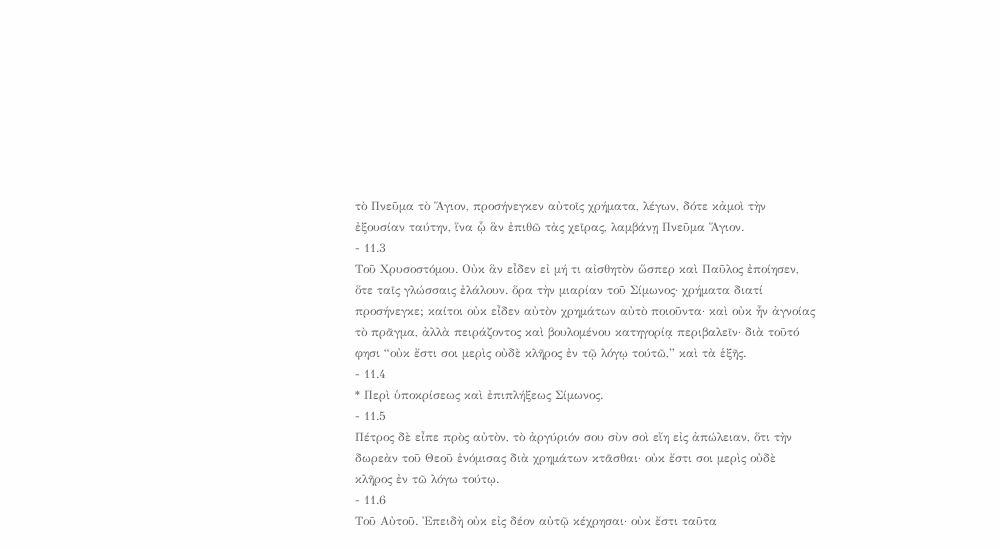τὸ Πνεῦμα τὸ Ἅγιον, προσήνεγκεν αὐτοῖς χρήματα, λέγων, δότε κἀμοὶ τὴν ἐξουσίαν ταύτην, ἵνα ᾧ ἃν ἐπιθῶ τὰς χεῖρας, λαμβάνῃ Πνεῦμα Ἅγιον.
- 11.3
Τοῦ Χρυσοστόμου. Οὐκ ἃν εἶδεν εἰ μή τι αἰσθητὸν ὥσπερ καὶ Παῦλος ἐποίησεν, ὅτε ταῖς γλώσσαις ἐλάλουν. ὅρα τὴν μιαρίαν τοῦ Σίμωνος· χρήματα διατί προσήνεγκε; καίτοι οὐκ εἶδεν αὐτὸν χρημάτων αὐτὸ ποιοῦντα· καὶ οὐκ ἦν ἀγνοίας τὸ πρᾶγμα, ἀλλὰ πειράζοντος καὶ βουλομένου κατηγορίᾳ περιβαλεῖν· διὰ τοῦτό φησι “οὐκ ἔστι σοι μερὶς οὐδὲ κλῆρος ἐν τῷ λόγῳ τούτῶ,” καὶ τὰ ἑξῆς.
- 11.4
* Περὶ ὑποκρίσεως καὶ ἐπιπλήξεως Σίμωνος.
- 11.5
Πέτρος δὲ εἶπε πρὸς αὐτὸν, τὸ ἀργύριόν σου σὺν σοὶ εἴη εἰς ἀπώλειαν, ὅτι τὴν δωρεὰν τοῦ Θεοῦ ἐνόμισας διὰ χρημάτων κτᾶσθαι· οὐκ ἔστι σοι μερὶς οὐδὲ κλῆρος ἐν τῶ λόγω τούτῳ.
- 11.6
Τοῦ Αὐτοῦ. Ἐπειδὴ οὐκ εἰς δέον αὐτῷ κέχρησαι· οὐκ ἔστι ταῦτα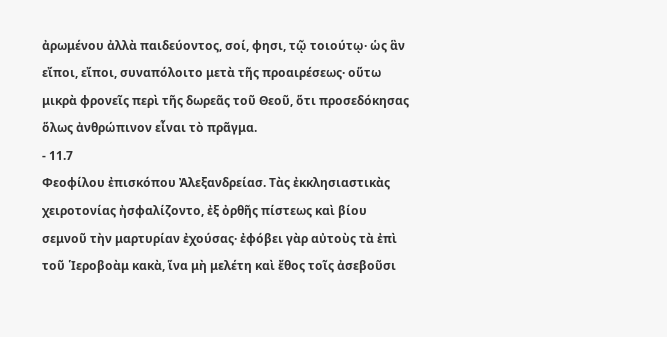ἀρωμένου ἀλλὰ παιδεύοντος, σοί, φησι, τῷ τοιούτῳ· ὡς ἃν εἴποι, εἴποι, συναπόλοιτο μετὰ τῆς προαιρέσεως· οὕτω μικρὰ φρονεῖς περὶ τῆς δωρεᾶς τοῦ Θεοῦ, ὅτι προσεδόκησας ὅλως ἀνθρώπινον εἶναι τὸ πρᾶγμα.
- 11.7
Φεοφίλου ἐπισκόπου Ἀλεξανδρείασ. Τὰς ἐκκλησιαστικὰς χειροτονίας ἠσφαλίζοντο, ἐξ ὀρθῆς πίστεως καὶ βίου σεμνοῦ τὴν μαρτυρίαν ἐχούσας· ἐφόβει γὰρ αὐτοὺς τὰ ἐπὶ τοῦ ῾Ιεροβοὰμ κακὰ, ἵνα μὴ μελέτη καὶ ἔθος τοῖς ἀσεβοῦσι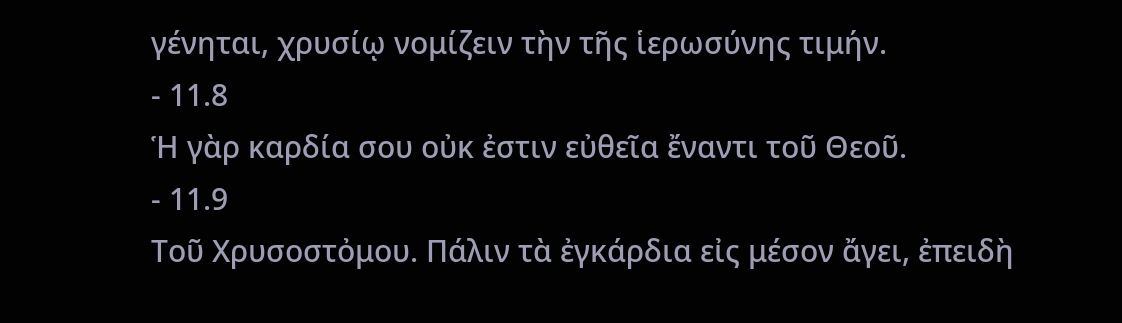γένηται, χρυσίῳ νομίζειν τὴν τῆς ἱερωσύνης τιμήν.
- 11.8
Ἡ γὰρ καρδία σου οὐκ ἐστιν εὐθεῖα ἔναντι τοῦ Θεοῦ.
- 11.9
Τοῦ Χρυσοστὀμου. Πάλιν τὰ ἐγκάρδια εἰς μέσον ἄγει, ἐπειδὴ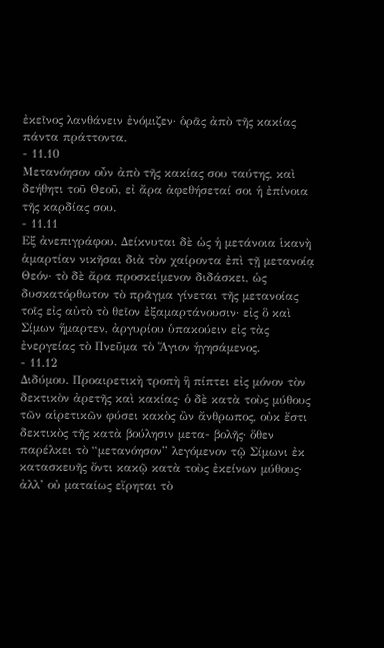ἐκεῖνος λανθάνειν ἐνόμιζεν· ὁρᾶς ἀπὸ τῆς κακίας πάντα πράττοντα.
- 11.10
Μετανόησον οὖν ἀπὸ τῆς κακίας σου ταύτης, καὶ δεήθητι τοῦ Θεοῦ, εἰ ἄρα ἀφεθήσεταί σοι ἡ ἐπίνοια τῆς καρδίας σου.
- 11.11
Εξ ἀνεπιγράφου. Δείκνυται δὲ ὡς ἡ μετάνοια ἱκανὴ ἁμαρτίαν νικῆσαι διὰ τὸν χαίροντα ἐπὶ τῇ μετανοίᾳ Θεόν· τὸ δὲ ἄρα προσκείμενον διδάσκει, ὡς δυσκατόρθωτον τὸ πρᾶγμα γίνεται τῆς μετανοίας τοῖς εἰς αὐτὸ τὸ θεῖον ἐξαμαρτάνουσιν· εἰς ὃ καὶ Σίμων ἥμαρτεν, ἀργυρίου ὑπακούειν εἰς τὰς ἐνεργείας τὸ Πνεῦμα τὸ Ἅγιον ἡγησάμενος.
- 11.12
Διδύμου. Προαιρετικὴ τροπὴ ἣ πίπτει εἰς μόνον τὸν δεκτικὸν ἀρετῆς καὶ κακίας· ὁ δὲ κατὰ τοὺς μύθους τῶν αἱρετικῶν φύσει κακὸς ὢν ἄνθρωπος, οὐκ ἔστι δεκτικὸς τῆς κατὰ βούλησιν μετα- βολῆς· ὅθεν παρέλκει τὸ “μετανόησον” λεγόμενον τῷ Σίμωνι ἐκ κατασκευῆς ὄντι κακῷ κατὰ τοὺς ἐκείνων μύθους· ἀλλ’ οὐ ματαίως εἴρηται τὸ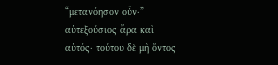“μετανόησον οὖν·” αὐτεξούσιος ἄρα καὶ αὐτός· τούτου δὲ μὴ ὄντος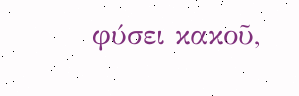φύσει κακοῦ,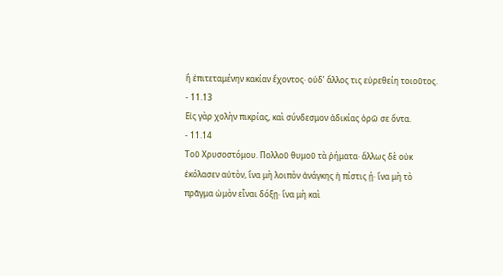ἣ ἐπιτεταμένην κακίαν ἔχοντος· οὐδ’ ἄλλος τις εὑρεθείη τοιοῦτος.
- 11.13
Εἰς γὰρ χολὴν πικρίας, καὶ σύνδεσμον ἀδικίας ὁρῶ σε ὄντα.
- 11.14
Τοῦ Χρυσοστόμου. Πολλοῦ θυμοῦ τὰ ῥήματα· ἄλλως δὲ οὐκ ἐκόλασεν αὐτὸν, ἵνα μὴ λοιπὸν ἀνάγκης ἡ πίστις ῄ· ἵνα μὴ τὸ πρᾶγμα ὠμὸν εἶναι δόξῃ· ἵνα μὴ καὶ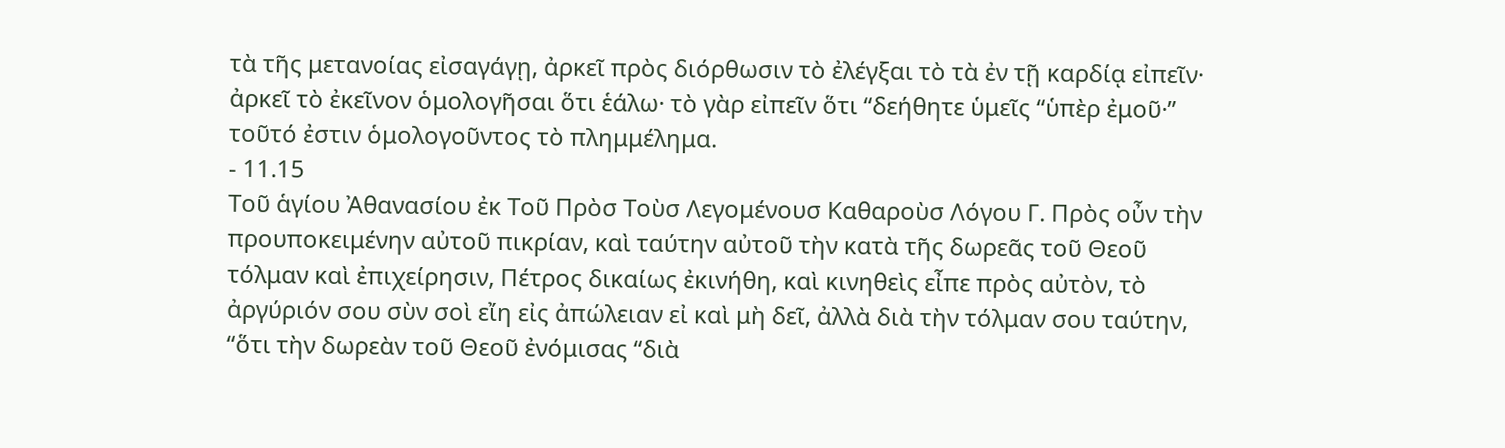τὰ τῆς μετανοίας εἰσαγάγῃ, ἀρκεῖ πρὸς διόρθωσιν τὸ ἐλέγξαι τὸ τὰ ἐν τῇ καρδίᾳ εἰπεῖν· ἀρκεῖ τὸ ἐκεῖνον ὁμολογῆσαι ὅτι ἑάλω· τὸ γὰρ εἰπεῖν ὅτι “δεήθητε ὑμεῖς “ὑπὲρ ἐμοῦ·” τοῦτό ἐστιν ὁμολογοῦντος τὸ πλημμέλημα.
- 11.15
Τοῦ ἁγίου Ἀθανασίου ἐκ Τοῦ Πρὸσ Τοὺσ Λεγομένουσ Καθαροὺσ Λόγου Γ. Πρὸς οὖν τὴν προυποκειμένην αὐτοῦ πικρίαν, καὶ ταύτην αὐτοῦ τὴν κατὰ τῆς δωρεᾶς τοῦ Θεοῦ τόλμαν καὶ ἐπιχείρησιν, Πέτρος δικαίως ἐκινήθη, καὶ κινηθεὶς εἶπε πρὸς αὐτὸν, τὸ ἀργύριόν σου σὺν σοὶ εἴη εἰς ἀπώλειαν εἰ καὶ μὴ δεῖ, ἀλλὰ διὰ τὴν τόλμαν σου ταύτην, “ὅτι τὴν δωρεὰν τοῦ Θεοῦ ἐνόμισας “διὰ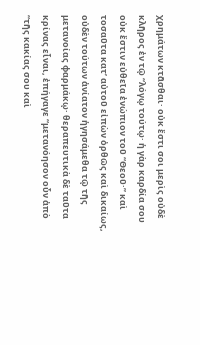χρημάτων κτᾶσθαι· οὐκ ἔστι σοι μερὶς οὐδὲ κλῆρος ἐν τῷ “λόγῳ τούτῳ· ἡ γὰρ καρδία σου οὐκ ἔστιν εὐθεῖα ἐνώπιον τοῦ “Θεοῦ·” καὶ τοσαῦτα κατ’ αὐτοῦ εἰπὼν ὀρθῶς καὶ δικαίως, οὐδὲν τούτων ἀνίατον ἡγησάμεθα τῷ τῆς μετανοίας φαρμάκῳ· θεραπευτικὰ δὲ ταῦτα κρίνας εἶναι, ἐπήγαγε “μετανόησον οὖν ἀπὸ “τῆς κακίας σου καὶ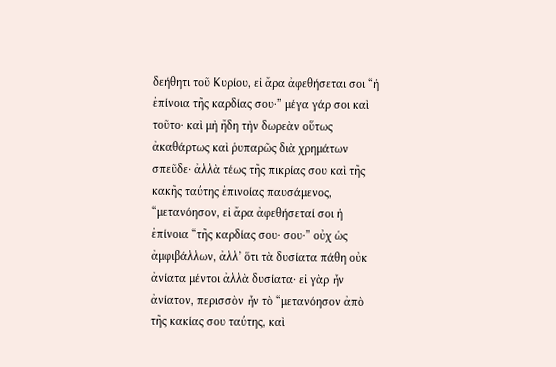δεήθητι τοῦ Κυρίου, εἰ ἄρα ἀφεθήσεται σοι “ἡ ἐπίνοια τῆς καρδίας σου·” μέγα γάρ σοι καὶ τοῦτο· καὶ μὴ ἤδη τὴν δωρεὰν οὕτως ἀκαθάρτως καὶ ῥυπαρῶς διὰ χρημάτων σπεῦδε· ἀλλὰ τέως τῆς πικρίας σου καὶ τῆς κακῆς ταύτης ἐπινοίας παυσάμενος, “μετανόησον, εἰ ἄρα ἀφεθήσεταί σοι ἡ ἐπίνοια “τῆς καρδίας σου· σου·” οὐχ ὡς ἀμφιβάλλων, ἀλλ’ ὅτι τὰ δυσίατα πάθη οὐκ ἀνίατα μέντοι ἀλλὰ δυσίατα· εἰ γὰρ ἦν ἀνίατον, περισσὸν ἦν τὸ “μετανόησον ἀπὸ τῆς κακίας σου ταύτης, καὶ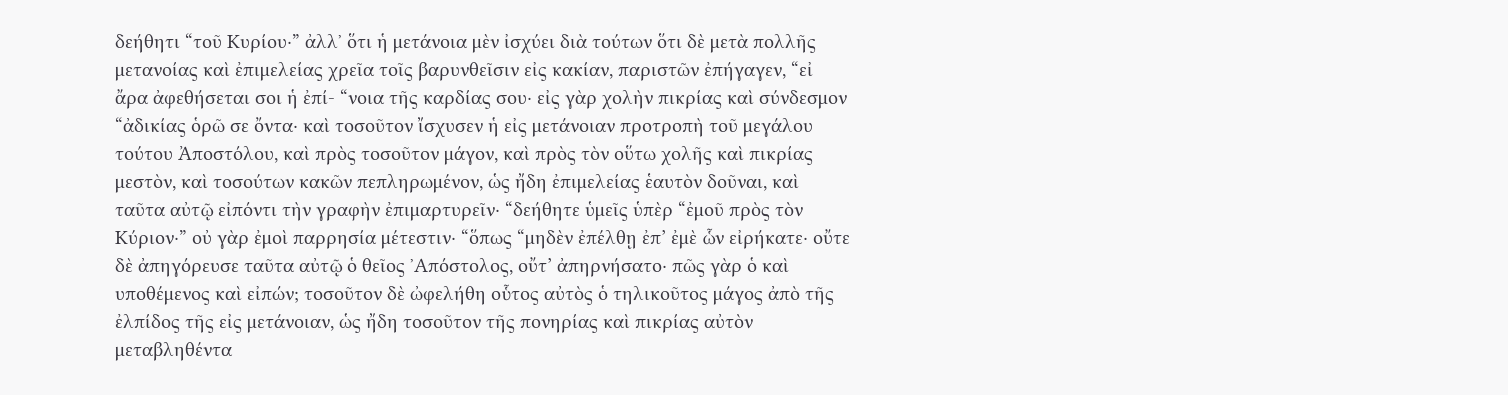δεήθητι “τοῦ Κυρίου·” ἀλλ᾿ ὅτι ἡ μετάνοια μὲν ἰσχύει διὰ τούτων ὅτι δὲ μετὰ πολλῆς μετανοίας καὶ ἐπιμελείας χρεῖα τοῖς βαρυνθεῖσιν εἰς κακίαν, παριστῶν ἐπήγαγεν, “εἰ ἄρα ἀφεθήσεται σοι ἡ ἐπί- “νοια τῆς καρδίας σου· εἰς γὰρ χολὴν πικρίας καὶ σύνδεσμον “ἀδικίας ὁρῶ σε ὄντα· καὶ τοσοῦτον ἴσχυσεν ἡ εἰς μετάνοιαν προτροπὴ τοῦ μεγάλου τούτου Ἀποστόλου, καὶ πρὸς τοσοῦτον μάγον, καὶ πρὸς τὸν οὕτω χολῆς καὶ πικρίας μεστὸν, καὶ τοσούτων κακῶν πεπληρωμένον, ὡς ἤδη ἐπιμελείας ἑαυτὸν δοῦναι, καὶ ταῦτα αὐτῷ εἰπόντι τὴν γραφὴν ἐπιμαρτυρεῖν· “δεήθητε ὑμεῖς ὑπὲρ “ἐμοῦ πρὸς τὸν Κύριον·” οὐ γὰρ ἐμοὶ παρρησία μέτεστιν· “ὅπως “μηδὲν ἐπέλθῃ ἐπ’ ἐμὲ ὧν εἰρήκατε· οὔτε δὲ ἀπηγόρευσε ταῦτα αὐτῷ ὁ θεῖος ᾿Απόστολος, οὔτ’ ἀπηρνήσατο· πῶς γὰρ ὁ καὶ υποθέμενος καὶ εἰπών; τοσοῦτον δὲ ὠφελήθη οὗτος αὐτὸς ὁ τηλικοῦτος μάγος ἀπὸ τῆς ἐλπίδος τῆς εἰς μετάνοιαν, ὡς ἤδη τοσοῦτον τῆς πονηρίας καὶ πικρίας αὐτὸν μεταβληθέντα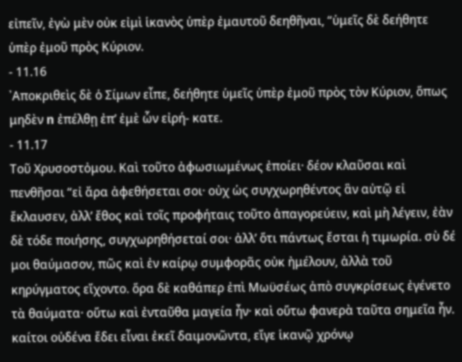εἰπεῖν, ἐγὼ μὲν οὐκ εἰμὶ ἱκανὸς ὑπὲρ ἐμαυτοῦ δεηθῆναι, “ὑμεῖς δὲ δεήθητε ὑπὲρ ἐμοῦ πρὸς Κύριον.
- 11.16
᾿Αποκριθεὶς δὲ ὁ Σίμων εἶπε, δεήθητε ὑμεῖς ὑπὲρ ἐμοῦ πρὸς τὸν Κύριον, ὅπως μηδὲν n ἐπέλθῃ ἐπ’ ἐμὲ ὧν εἰρή- κατε.
- 11.17
Τοῦ Χρυσοστὀμου. Καὶ τοῦτο ἀφωσιωμένως ἐποίει· δέον κλαῦσαι καὶ πενθῆσαι “εἰ ἄρα ἀφεθήσεται σοι· οὐχ ὡς συγχωρηθέντος ἃν αὐτῷ εἰ ἔκλαυσεν, ἀλλ’ ἔθος καὶ τοῖς προφήταις τοῦτο ἀπαγορεύειν, καὶ μὴ λέγειν, ἐὰν δὲ τόδε ποιήσης, συγχωρηθήσεταί σοι· ἀλλ’ ὅτι πάντως ἔσται ἡ τιμωρία. σὺ δέ μοι θαύμασον, πῶς καὶ ἐν καίρῳ συμφορᾶς οὐκ ἠμέλουν, ἀλλὰ τοῦ κηρύγματος εἴχοντο. ὅρα δὲ καθάπερ ἐπὶ Μωϋσέως ἀπὸ συγκρίσεως ἐγένετο τὰ θαύματα· οὕτω καὶ ἐνταῦθα μαγεία ἦν· καὶ οὕτω φανερὰ ταῦτα σημεῖα ἦν. καίτοι οὐδένα ἔδει εἶναι ἐκεῖ δαιμονῶντα, εἴγε ἱκανῷ χρόνῳ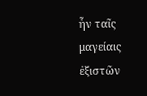ἦν ταῖς μαγείαις ἐξιστῶν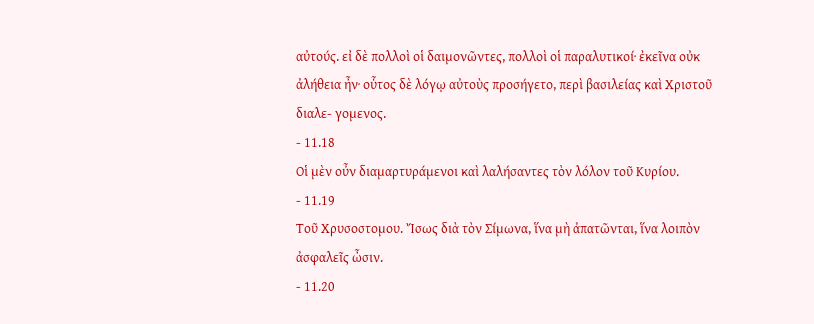αὐτούς. εἰ δὲ πολλοὶ οἱ δαιμονῶντες, πολλοὶ οἱ παραλυτικοί· ἐκεῖνα οὐκ ἀλήθεια ἦν· οὗτος δὲ λόγῳ αὐτοὺς προσήγετο, περὶ βασιλείας καὶ Χριστοῦ διαλε- γομενος.
- 11.18
Οἱ μὲν οὖν διαμαρτυράμενοι καὶ λαλήσαντες τὸν λόλον τοῦ Κυρίου.
- 11.19
Τοῦ Χρυσοστομου. Ἴσως διὰ τὸν Σίμωνα, ἵνα μὴ ἀπατῶνται, ἵνα λοιπὸν ἀσφαλεῖς ὦσιν.
- 11.20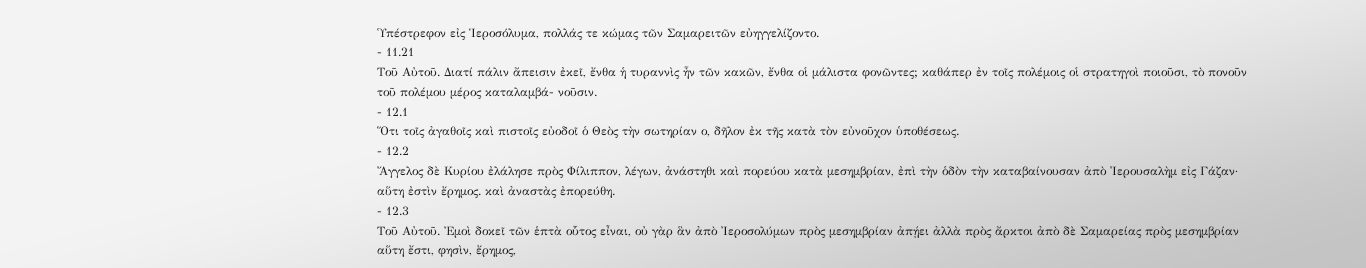῾Υπέστρεφον εἰς Ἱεροσόλυμα, πολλάς τε κώμας τῶν Σαμαρειτῶν εὐηγγελίζοντο.
- 11.21
Τοῦ Αὐτοῦ. Διατί πάλιν ἄπεισιν ἐκεῖ, ἔνθα ἡ τυραννὶς ἦν τῶν κακῶν, ἔνθα οἱ μάλιστα φονῶντες; καθάπερ ἐν τοῖς πολέμοις οἱ στρατηγοὶ ποιοῦσι, τὸ πονοῦν τοῦ πολέμου μέρος καταλαμβά- νοῦσιν.
- 12.1
Ὅτι τοῖς ἀγαθοῖς καὶ πιστοῖς εὐοδοῖ ὁ Θεὸς τὴν σωτηρίαν ο, δῆλον ἐκ τῆς κατὰ τὸν εὐνοῦχον ὑποθέσεως.
- 12.2
Ἄγγελος δὲ Κυρίου ἐλάλησε πρὸς Φίλιππον, λέγων, ἀνάστηθι καὶ πορεύου κατὰ μεσημβρίαν, ἐπὶ τὴν ὁδὸν τὴν καταβαίνουσαν ἀπὸ Ἰερουσαλὴμ εἰς Γάζαν· αὕτη ἐστὶν ἔρημος. καὶ ἀναστὰς ἐπορεύθη.
- 12.3
Τοῦ Αὐτοῦ. Ἐμοὶ δοκεῖ τῶν ἑπτὰ οὗτος εἶναι, οὐ γὰρ ἃν ἀπὸ Ἰεροσολύμων πρὸς μεσημβρίαν ἀπῄει ἀλλὰ πρὸς ἄρκτοι ἀπὸ δὲ Σαμαρείας πρὸς μεσημβρίαν αὕτη ἔστι, φησὶν, ἔρημος,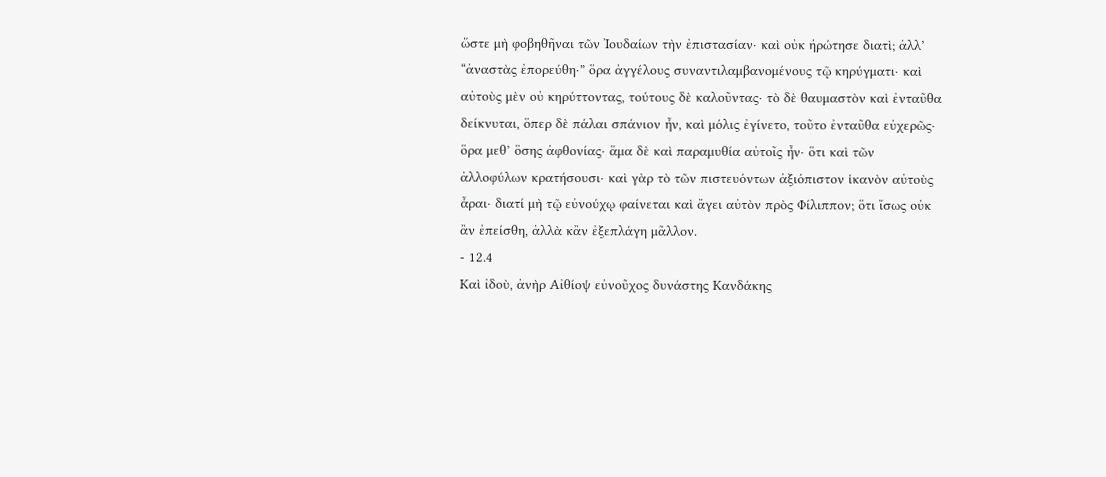ὥστε μὴ φοβηθῆναι τῶν Ἰουδαίων τὴν ἐπιστασίαν· καὶ οὐκ ἠρώτησε διατὶ; ἀλλ’ “ἀναστὰς ἐπορεύθη·” ὅρα ἀγγέλους συναντιλαμβανομένους τῷ κηρύγματι· καὶ αὐτοὺς μὲν οὐ κηρύττοντας, τούτους δὲ καλοῦντας· τὸ δὲ θαυμαστὸν καὶ ἐνταῦθα δείκνυται, ὅπερ δὲ πάλαι σπάνιον ἦν, καὶ μόλις ἐγίνετο, τοῦτο ἐνταῦθα εὐχερῶς· ὅρα μεθ’ ὅσης ἀφθονίας· ἅμα δὲ καὶ παραμυθία αὐτοῖς ἦν· ὅτι καὶ τῶν ἀλλοφύλων κρατήσουσι· καὶ γὰρ τὸ τῶν πιστευόντων ἀξιόπιστον ἱκανὸν αὐτοὺς ἆραι· διατί μὴ τῷ εὐνούχῳ φαίνεται καὶ ἄγει αὐτὸν πρὸς Φίλιππον; ὅτι ἴσως οὐκ ἂν ἐπείσθη, ἀλλὰ κἂν ἐξεπλάγη μᾶλλον.
- 12.4
Καὶ ἰδοὺ, ἀνὴρ Αἰθίοψ εὐνοῦχος δυνάστης Κανδάκης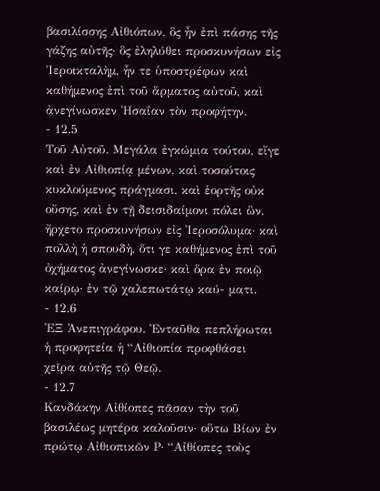βασιλίσσης Αἰθιόπων, ὃς ἦν ἐπὶ πάσης τῆς γάζης αὐτῆς· ὃς ἐληλύθει προσκυνήσων εἰς Ἱεροtκταλὴμ, ἦν τε ὑποστρέφων καὶ καθήμενος ἐπὶ τοῦ ἅρματος αὐτοῦ, καὶ ἀνεγίνωσκεν ῾Ησαΐαν τὸν προφήτην.
- 12.5
Τοῦ Αὐτοῦ. Μεγάλα ἐγκώμια τούτου, εἴγε καὶ ἐν Αἰθιοπίᾳ μένων, καὶ τοσούτοις κυκλούμενος πράγμασι, καὶ ἑορτῆς οὐκ οὔσης, καὶ ἐν τῇ δεισιδαίμονι πόλει ὣν, ἤρχετο προσκυνήσων εἰς ᾿Ιεροσόλυμα· καὶ πολλὴ ἡ σπουδὴ, ὅτι γε καθήμενος ἐπὶ τοῦ ὀχήματος ἀνεγίνωσκε· καὶ ὅρα ἐν ποιῷ καίρῳ· ἐν τῷ χαλεπωτάτῳ καύ- ματι.
- 12.6
᾿ΕΞ Ἀνεπιγράφου. Ἐνταῦθα πεπλήρωται ἡ προφητεία ἡ “Αἰθιοπία προφθάσει χεῖρα αὐτῆς τῷ Θεῷ.
- 12.7
Κανδάκην Αἰθίοπες πᾶσαν τὴν τοῦ βασιλέως μητέρα καλοῦσιν· οὕτω Βίων ἐν πρώτῳ Αἰθιοπικῶν Ρ· “Αἰθίοπες τοὺς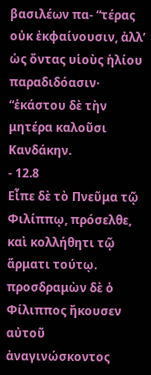βασιλέων πα- “τέρας οὐκ ἐκφαίνουσιν, ἀλλ’ ὡς ὄντας υἱοὺς ἡλίου παραδιδόασιν· “ἑκάστου δὲ τὴν μητέρα καλοῦσι Κανδάκην.
- 12.8
Εἶπε δὲ τὸ Πνεῦμα τῷ Φιλίππῳ, πρόσελθε, καὶ κολλήθητι τῷ ἅρματι τούτῳ. προσδραμὼν δὲ ὁ Φίλιππος ἤκουσεν αὐτοῦ ἀναγινώσκοντος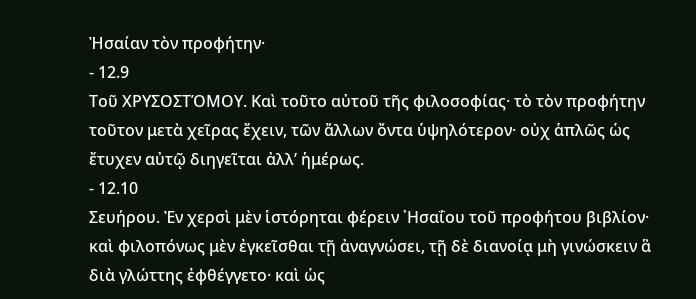Ἠσαίαν τὸν προφήτην·
- 12.9
Τοῦ ΧΡΥΣΟΣΤΌΜΟΥ. Καὶ τοῦτο αὐτοῦ τῆς φιλοσοφίας· τὸ τὸν προφήτην τοῦτον μετὰ χεῖρας ἔχειν, τῶν ἄλλων ὄντα ὑψηλότερον· οὐχ ἁπλῶς ὡς ἔτυχεν αὐτῷ διηγεῖται ἀλλ’ ἡμέρως.
- 12.10
Σευήρου. Ἐν χερσὶ μὲν ἱστόρηται φέρειν ᾿Ησαΐου τοῦ προφήτου βιβλίον· καὶ φιλοπόνως μὲν ἐγκεῖσθαι τῇ ἀναγνώσει, τῇ δὲ διανοίᾳ μὴ γινώσκειν ἃ διὰ γλώττης ἐφθέγγετο· καὶ ὡς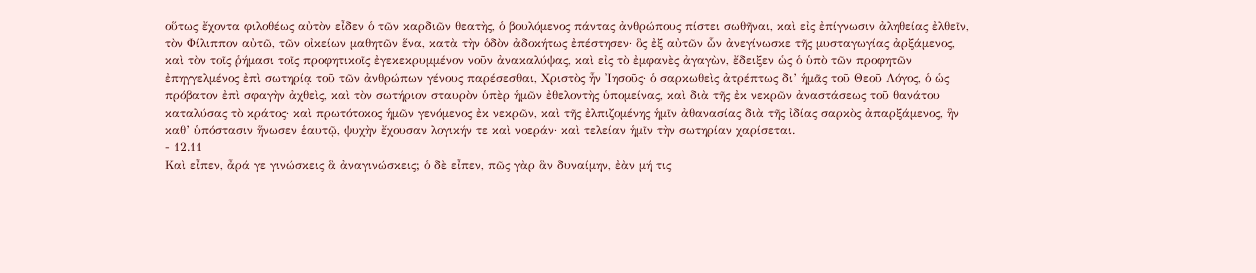οὕτως ἔχοντα φιλοθέως αὐτὸν εἶδεν ὁ τῶν καρδιῶν θεατὴς, ὁ βουλόμενος πάντας ἀνθρώπους πίστει σωθῆναι, καὶ εἰς ἐπίγνωσιν ἀληθείας ἐλθεῖν, τὸν Φίλιππον αὐτῶ, τῶν οἰκείων μαθητῶν ἕνα, κατὰ τὴν ὁδὸν ἀδοκήτως ἐπέστησεν· ὃς ἐξ αὐτῶν ὧν ἀνεγίνωσκε τῆς μυσταγωγίας ἀρξάμενος, καὶ τὸν τοῖς ῥήμασι τοῖς προφητικοῖς ἐγεκεκρυμμένον νοῦν ἀνακαλύψας, καὶ εἰς τὸ ἐμφανὲς ἀγαγὼν, ἔδειξεν ὡς ὁ ὑπὸ τῶν προφητῶν ἐπηγγελμένος ἐπὶ σωτηρίᾳ τοῦ τῶν ἀνθρώπων γένους παρέσεσθαι, Χριστὸς ἦν Ἰησοῦς· ὁ σαρκωθεὶς ἀτρέπτως δι’ ἡμᾶς τοῦ Θεοῦ Λόγος, ὁ ὡς πρόβατον ἐπὶ σφαγὴν ἀχθεὶς, καὶ τὸν σωτήριον σταυρὸν ὑπὲρ ἡμῶν ἐθελοντὴς ὑπομείνας, καὶ διὰ τῆς ἐκ νεκρῶν ἀναστάσεως τοῦ θανάτου καταλύσας τὸ κράτος· καὶ πρωτότοκος ἡμῶν γενόμενος ἐκ νεκρῶν, καὶ τῆς ἐλπιζομένης ἡμῖν ἀθανασίας διὰ τῆς ἰδίας σαρκὸς ἀπαρξάμενος, ἣν καθ’ ὑπόστασιν ἥνωσεν ἑαυτῷ, ψυχὴν ἔχουσαν λογικήν τε καὶ νοεράν· καὶ τελείαν ἡμῖν τὴν σωτηρίαν χαρίσεται.
- 12.11
Καὶ εἶπεν, ἆρά γε γινώσκεις ἃ ἀναγινώσκεις; ὁ δὲ εἶπεν, πῶς γὰρ ἃν δυναίμην, ἐὰν μή τις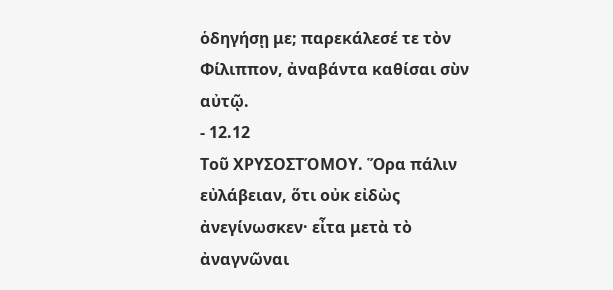ὁδηγήσῃ με; παρεκάλεσέ τε τὸν Φίλιππον, ἀναβάντα καθίσαι σὺν αὐτῷ.
- 12.12
Τοῦ ΧΡΥΣΟΣΤΌΜΟΥ. Ὅρα πάλιν εὐλάβειαν, ὅτι οὐκ εἰδὼς ἀνεγίνωσκεν· εἶτα μετὰ τὸ ἀναγνῶναι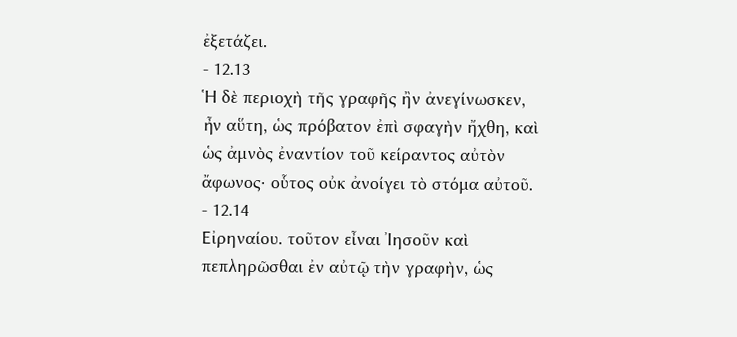ἐξετάζει.
- 12.13
Ἡ δὲ περιοχὴ τῆς γραφῆς ἢν ἀνεγίνωσκεν, ἦν αὕτη, ὡς πρόβατον ἐπὶ σφαγὴν ἤχθη, καὶ ὡς ἀμνὸς ἐναντίον τοῦ κείραντος αὐτὸν ἄφωνος· οὗτος οὐκ ἀνοίγει τὸ στόμα αὐτοῦ.
- 12.14
Εἰρηναίου. τοῦτον εἶναι Ἰησοῦν καὶ πεπληρῶσθαι ἐν αὐτῷ τὴν γραφὴν, ὡς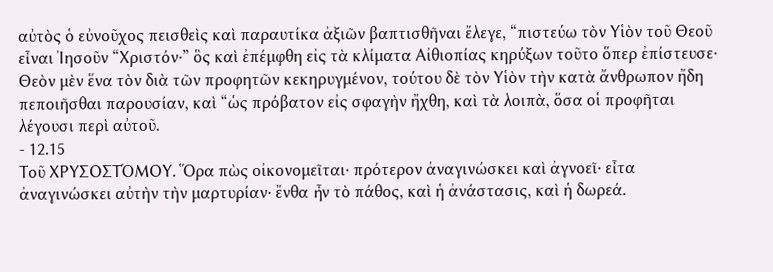αὐτὸς ὁ εὐνοῦχος πεισθεὶς καὶ παραυτίκα ἀξιῶν βαπτισθῆναι ἔλεγε, “πιστεύω τὸν Υἱὸν τοῦ Θεοῦ εἶναι Ἰησοῦν “Χριστόν·” ὃς καὶ ἐπέμφθη εἰς τὰ κλίματα Αἰθιοπίας κηρύξων τοῦτο ὅπερ ἐπίστευσε· Θεὸν μὲν ἕνα τὸν διὰ τῶν προφητῶν κεκηρυγμένον, τούτου δὲ τὸν Υἱὸν τὴν κατὰ ἄνθρωπον ἤδη πεποιῆσθαι παρουσίαν, καὶ “ὡς πρόβατον εἰς σφαγὴν ἤχθη, καὶ τὰ λοιπὰ, ὅσα οἱ προφῆται λέγουσι περὶ αὐτοῦ.
- 12.15
Τοῦ ΧΡΥΣΟΣΤΌΜΟΥ. Ὅρα πὼς οἰκονομεῖται· πρότερον ἀναγινώσκει καὶ ἀγνοεῖ· εἶτα ἀναγινώσκει αὐτὴν τὴν μαρτυρίαν· ἔνθα ἦν τὸ πάθος, καὶ ἡ ἀνάστασις, καὶ ἡ δωρεά.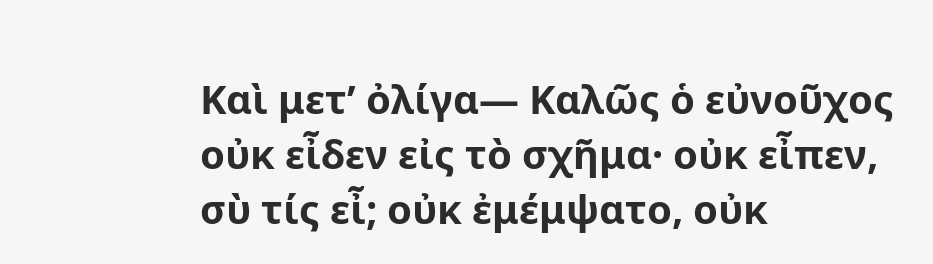Καὶ μετ’ ὀλίγα— Καλῶς ὁ εὐνοῦχος οὐκ εἶδεν εἰς τὸ σχῆμα· οὐκ εἶπεν, σὺ τίς εἶ; οὐκ ἐμέμψατο, οὐκ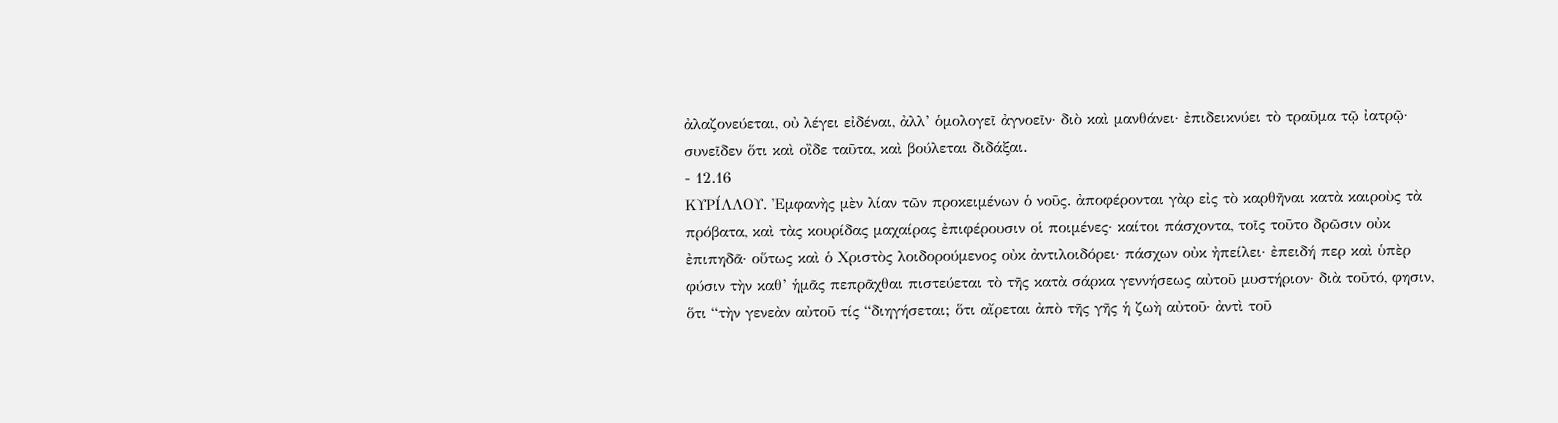ἀλαζονεύεται, οὐ λέγει εἰδέναι, ἀλλ’ ὁμολογεῖ ἀγνοεῖν· διὸ καὶ μανθάνει· ἐπιδεικνύει τὸ τραῦμα τῷ ἰατρῷ· συνεῖδεν ὅτι καὶ οἲδε ταῦτα, καὶ βούλεται διδάξαι.
- 12.16
ΚΥΡÍΛΛΟΥ. Ἐμφανὴς μὲν λίαν τῶν προκειμένων ὁ νοῦς. ἀποφέρονται γὰρ εἰς τὸ καρθῆναι κατὰ καιροὺς τὰ πρόβατα, καὶ τὰς κουρίδας μαχαίρας ἐπιφέρουσιν οἱ ποιμένες· καίτοι πάσχοντα, τοῖς τοῦτο δρῶσιν οὐκ ἐπιπηδᾶ· οὕτως καὶ ὁ Χριστὸς λοιδορούμενος οὐκ ἀντιλοιδόρει· πάσχων οὐκ ἠπείλει· ἐπειδή περ καὶ ὑπὲρ φύσιν τὴν καθ’ ἡμᾶς πεπρᾶχθαι πιστεύεται τὸ τῆς κατὰ σάρκα γεννήσεως αὐτοῦ μυστήριον· διὰ τοῦτό, φησιν, ὅτι “τὴν γενεὰν αὐτοῦ τίς “διηγήσεται; ὅτι αἴρεται ἀπὸ τῆς γῆς ἡ ζωὴ αὐτοῦ· ἀντὶ τοῦ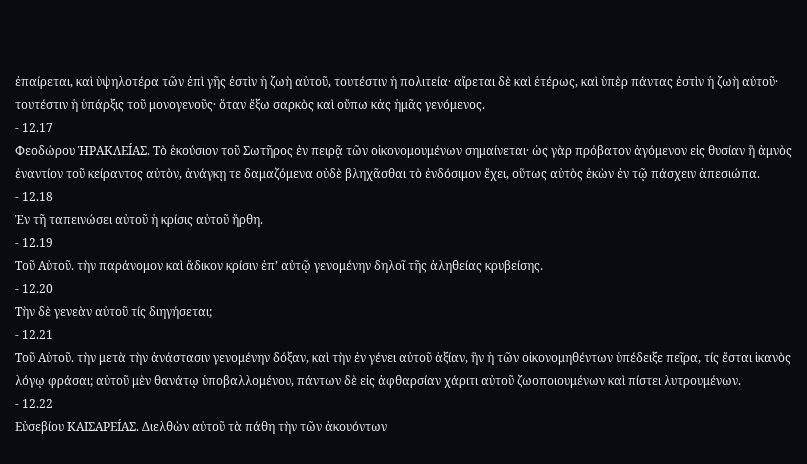ἐπαίρεται, καὶ ὑψηλοτέρα τῶν ἐπὶ γῆς ἐστὶν ἡ ζωὴ αὐτοῦ, τουτέστιν ἡ πολιτεία· αἴρεται δὲ καὶ ἑτέρως, καὶ ὑπὲρ πάντας ἐστὶν ἡ ζωὴ αὐτοῦ· τουτέστιν ἡ ὑπάρξις τοῦ μονογενοῦς· ὅταν ἔξω σαρκὸς καὶ οὔπω κἀς ἡμᾶς γενόμενος.
- 12.17
Φεοδώρου ἩΡΑΚΛΕÍΑΣ. Τὸ ἑκούσιον τοῦ Σωτῆρος ἐν πειρᾷ τῶν οἰκονομουμένων σημαίνεται· ὡς γὰρ πρόβατον ἀγόμενον εἰς θυσίαν ἣ ἀμνὸς ἐναντίον τοῦ κείραντος αὐτὸν, ἀνάγκῃ τε δαμαζόμενα οὐδὲ βληχᾶσθαι τὸ ἐνδόσιμον ἔχει, οὕτως αὐτὸς ἑκὼν ἐν τῷ πάσχειν ἀπεσιώπα.
- 12.18
Ἐν τῆ ταπεινώσει αὐτοῦ ἡ κρίσις αὐτοῦ ἤρθη.
- 12.19
Τοῦ Αὐτοῦ. τὴν παράνομον καὶ ἄδικον κρίσιν ἐπ’ αὐτῷ γενομένην δηλοῖ τῆς ἀληθείας κρυβείσης.
- 12.20
Τὴν δὲ γενεὰν αὐτοῦ τίς διηγήσεται;
- 12.21
Τοῦ Αὐτοῦ. τὴν μετὰ τὴν ἀνάστασιν γενομένην δόξαν, καὶ τὴν ἐν γένει αὐτοῦ ἀξίαν, ἣν ἡ τῶν οἰκονομηθέντων ὑπέδειξε πεῖρα, τίς ἔσται ἱκανὸς λόγῳ φράσαι; αὐτοῦ μὲν θανάτῳ ὑποβαλλομένου, πάντων δὲ εἰς ἀφθαρσίαν χάριτι αὐτοῦ ζωοποιουμένων καὶ πίστει λυτρουμένων.
- 12.22
Εὐσεβίου ΚΑΙΣΑΡΕÍΑΣ. Διελθὼν αὐτοῦ τὰ πάθη τὴν τῶν ἀκουόντων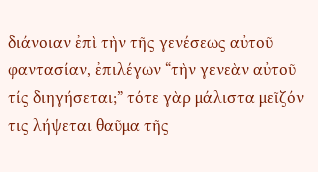διάνοιαν ἐπὶ τὴν τῆς γενέσεως αὐτοῦ φαντασίαν, ἐπιλέγων “τὴν γενεὰν αὐτοῦ τίς διηγήσεται;” τότε γὰρ μάλιστα μεῖζόν τις λήψεται θαῦμα τῆς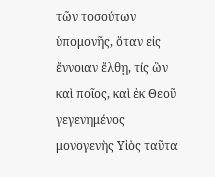τῶν τοσούτων ὑπομονῆς, ὅταν εἰς ἔννοιαν ἔλθῃ, τίς ὣν καὶ ποῖος, καὶ ἐκ Θεοῦ γεγενημένος μονογενὴς Υἱὸς ταῦτα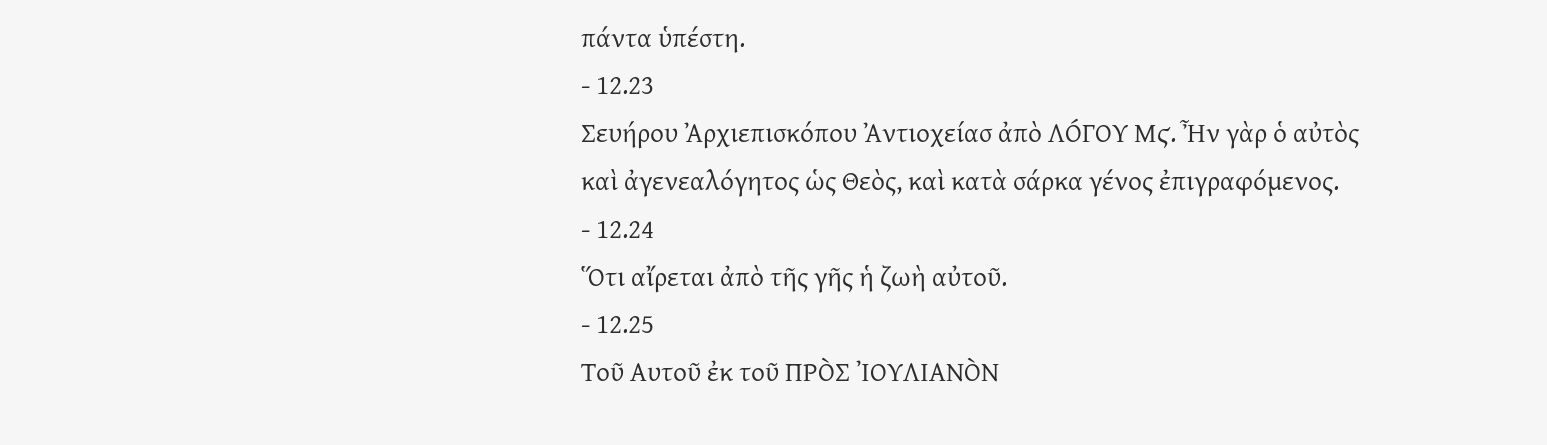πάντα ὑπέστη.
- 12.23
Σευήρου Ἀρχιεπισκόπου Ἀντιοχείασ ἀπὸ ΛÓΓΟΥ Μϛ. Ἦν γὰρ ὁ αὐτὸς καὶ ἀγενεαλόγητος ὡς Θεὸς, καὶ κατὰ σάρκα γένος ἐπιγραφόμενος.
- 12.24
Ὅτι αἴρεται ἀπὸ τῆς γῆς ἡ ζωὴ αὐτοῦ.
- 12.25
Τοῦ Αυτοῦ ἐκ τοῦ ΠΡÒΣ ᾿ΙΟΥΛΙΑΝÒΝ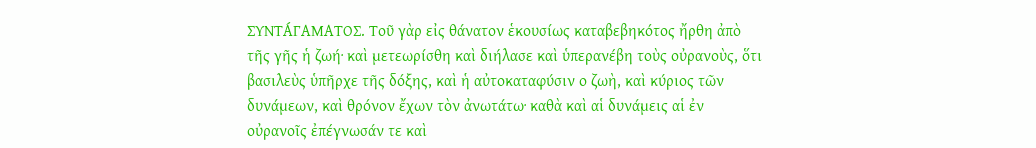ΣΥΝΤÁΓΑΜΑΤΟΣ. Τοῦ γὰρ εἰς θάνατον ἑκουσίως καταβεβηκότος ἤρθη ἀπὸ τῆς γῆς ἡ ζωή· καὶ μετεωρίσθη καὶ διήλασε καὶ ὑπερανέβη τοὺς οὐρανοὺς, ὅτι βασιλεὺς ὑπῆρχε τῆς δόξης, καὶ ἡ αὐτοκαταφύσιν ο ζωὴ, καὶ κύριος τῶν δυνάμεων, καὶ θρόνον ἔχων τὸν ἀνωτάτω· καθὰ καὶ αἱ δυνάμεις αἱ ἐν οὐρανοῖς ἐπέγνωσάν τε καὶ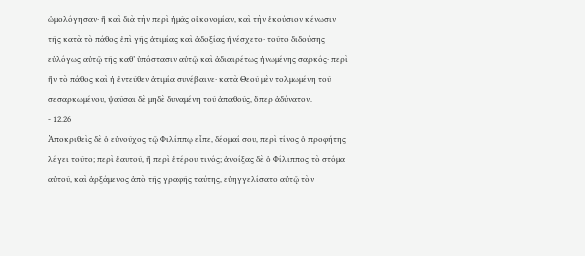ὡμολόγησαν· ἣ καὶ διὰ τὴν περὶ ἡμᾶς οἰκονομίαν, καὶ τὴν ἑκούσιον κένωσιν τῆς κατὰ τὸ πάθος ἐπὶ γῆς ἀτιμίας καὶ ἀδοξίας ἠνέσχετο· τοῦτο διδούσης εὐλόγως αὐτῷ τῆς καθ’ ὑπόστασιν αὐτῷ καὶ ἀδιαιρέτως ἡνωμένης σαρκός· περὶ ἣν τὸ πάθος καὶ ἡ ἐντεῦθεν ἀτιμία συνέβαινε· κατὰ Θεοῦ μὲν τολμωμένη τοῦ σεσαρκωμένου, ψαῦσαι δὲ μηδὲ δυναμένη τοῦ ἀπαθοῦς, ὅπερ ἀδύνατον.
- 12.26
Ἀποκριθεὶς δὲ ὁ εὐνοῦχος τῷ Φιλίππῳ εἶπε, δέομαί σου, περὶ τίνος ὁ προφήτης λέγει τοῦτο; περὶ ἑαυτοῦ, ἢ περὶ ἑτέρου τινός; ἀνοίξας δὲ ὁ Φίλιππος τὸ στόμα αὐτοῦ, καὶ ἀρξάμενος ἀπὸ τῆς γραφῆς ταύτης, εὐηγγελίσατο αὐτῷ τὸν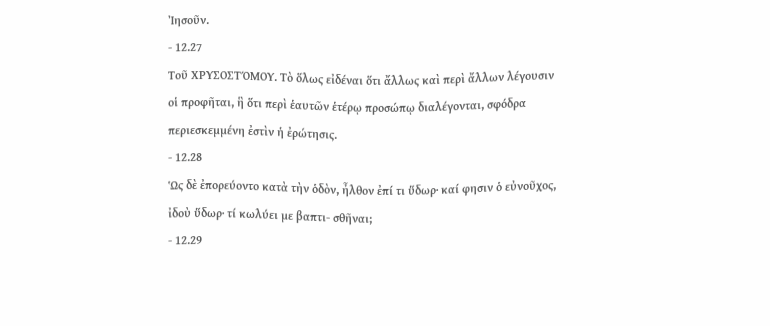Ἰησοῦν.
- 12.27
Τοῦ ΧΡΥΣΟΣΤΌΜΟΥ. Τὸ ὅλως εἰδέναι ὅτι ἄλλως καὶ περὶ ἄλλων λέγουσιν οἱ προφῆται, ἣ ὅτι περὶ ἑαυτῶν ἑτέρῳ προσώπῳ διαλέγονται, σφόδρα περιεσκεμμένη ἐστὶν ἡ ἐρώτησις.
- 12.28
Ὡς δὲ ἐπορεύοντο κατὰ τὴν ὁδὸν, ἦλθον ἐπί τι ὕδωρ· καί φησιν ὁ εὐνοῦχος, ἰδοὺ ὕδωρ· τί κωλύει με βαπτι- σθῆναι;
- 12.29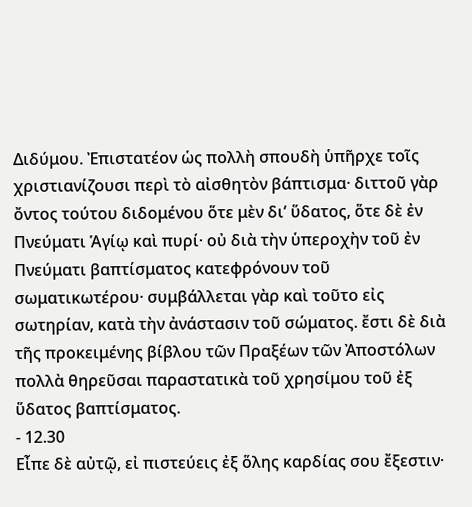Διδύμου. Ἐπιστατέον ὡς πολλὴ σπουδὴ ὑπῆρχε τοῖς χριστιανίζουσι περὶ τὸ αἰσθητὸν βάπτισμα· διττοῦ γὰρ ὄντος τούτου διδομένου ὅτε μὲν δι’ ὕδατος, ὅτε δὲ ἐν Πνεύματι Ἁγίῳ καὶ πυρί· οὐ διὰ τὴν ὑπεροχὴν τοῦ ἐν Πνεύματι βαπτίσματος κατεφρόνουν τοῦ σωματικωτέρου· συμβάλλεται γὰρ καὶ τοῦτο εἰς σωτηρίαν, κατὰ τὴν ἀνάστασιν τοῦ σώματος. ἔστι δὲ διὰ τῆς προκειμένης βίβλου τῶν Πραξέων τῶν Ἀποστόλων πολλὰ θηρεῦσαι παραστατικὰ τοῦ χρησίμου τοῦ ἐξ ὕδατος βαπτίσματος.
- 12.30
Εἶπε δὲ αὐτῷ, εἰ πιστεύεις ἐξ ὅλης καρδίας σου ἔξεστιν·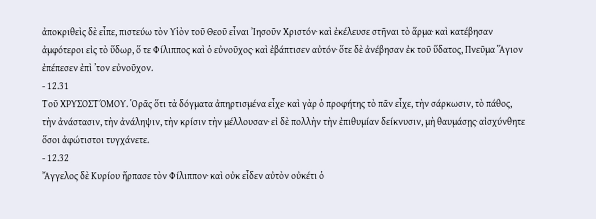ἀποκριθεὶς δὲ εἶπε, πιστεύω τὸν Υἱὸν τοῦ Θεοῦ εἶναι Ἰησοῦν Χριστόν· καὶ ἐκέλευσε στῆναι τὸ ἅρμα· καὶ κατέβησαν ἀμφότεροι εἰς τὸ ὕδωρ, ὅ τε Φίλιππος καὶ ὁ εὐνοῦχος· καὶ ἐβάπτισεν αὐτόν· ὅτε δὲ ἀνέβησαν ἐκ τοῦ ὕδατος, Πνεῦμα Ἅγιον ἐπέπεσεν ἐπὶ ’τον εὐνοῦχον.
- 12.31
Τοῦ ΧΡΥΣΟΣΤΌΜΟΥ. Ὁρᾶς ὅτι τὰ δόγματα ἀπηρτισμένα εἶχε· καὶ γὰρ ὁ προφήτης τὸ πᾶν εἶχε, τὴν σάρκωσιν, τὸ πάθος, τὴν ἀνάστασιν, τὴν ἀνάληψιν, τὴν κρίσιν τὴν μέλλουσαν· εἰ δὲ πολλὴν τὴν ἐπιθυμίαν δείκνυσιν, μὴ θαυμάσῃς· αἰσχύνθητε ὅσοι ἀφώτιστοι τυγχάνετε.
- 12.32
Ἄγγελος δὲ Κυρίου ἥρπασε τὸν Φίλιππον· καὶ οὐκ εἶδεν αὐτὸν οὐκέτι ὁ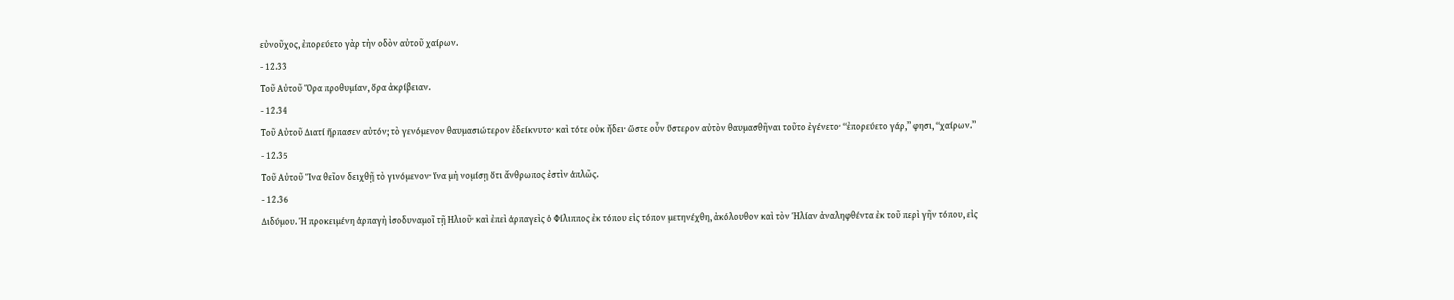εὐνοῦχος, ἐπορεύετο γὰρ τὴν οδὸν αὐτοῦ χαίρων.
- 12.33
Τοῦ Αὐτοῦ Ὅρα προθυμίαν, ὅρα ἀκρίβειαν.
- 12.34
Τοῦ Αὐτοῦ Διατί ἥρπασεν αὐτόν; τὸ γενόμενον θαυμασιώτερον ἐδείκνυτο· καὶ τότε οὐκ ἤδει· ὥστε οὖν ὕστερον αὐτὸν θαυμασθῆναι τοῦτο ἐγένετο· “ἐπορεύετο γάρ,” φησι, “χαίρων.”
- 12.35
Τοῦ Αὐτοῦ Ἵνα θεῖον δειχθῇ τὸ γινόμενον· ἵνα μὴ νομίσῃ ὅτι ἄνθρωπος ἐστὶν ἁπλῶς.
- 12.36
Διδύμου. Ἡ προκειμένη ἁρπαγὴ ἰσοδυναμοῖ τῇ Ηλιοῦ· καὶ ἐπεὶ ἁρπαγεὶς ὁ Φίλιππος ἐκ τόπου εἰς τόπον μετηνέχθη, ἀκόλουθον καὶ τὸν Ἡλίαν ἀναληφθέντα ἐκ τοῦ περὶ γῆν τόπου, εἰς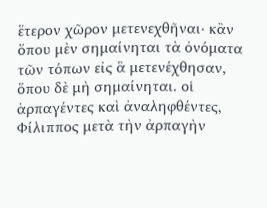ἕτερον χῶρον μετενεχθῆναι· κἂν ὅπου μὲν σημαίνηται τὰ ὀνόματα τῶν τόπων εἰς ἃ μετενέχθησαν, ὅπου δὲ μὴ σημαίνηται. οἱ ἁρπαγέντες καὶ ἀναληφθέντες, Φίλιππος μετὰ τὴν ἀρπαγὴν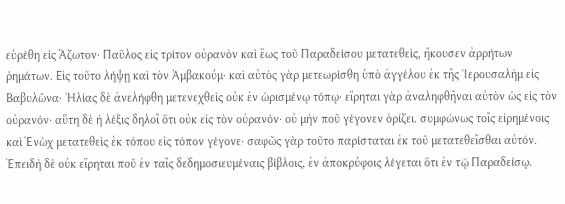εὑρέθη εἰς Ἄζωτον· Παῦλος εἰς τρίτον οὐρανὸν καὶ ἕως τοῦ Παραδείσου μετατεθεὶς, ἤκουσεν ἀρρήτων ῥημάτων. Εἰς τοῦτο λήψῃ καὶ τὸν Ἀμβακούμ· καὶ αὐτὸς γὰρ μετεωρίσθη ὑπὸ ἀγγέλου ἐκ τῆς ῾Ιερουσαλὴμ εἰς Βαβυλῶνα· ᾿Ηλίας δὲ ἀνελήφθη μετενεχθεὶς οὐκ ἐν ὡρισμένῳ τόπῳ· εἴρηται γὰρ ἀναληφθῆναι αὐτὸν ὡς εἰς τὸν οὐρανόν· αὕτη δὲ ἡ λέξις δηλοῖ ὅτι οὐκ εἰς τὸν οὐρανόν· οὐ μὴν ποῦ γέγονεν ὁρίζει. συμφώνως τοῖς εἰρημένοις καὶ Ἑνὼχ μετατεθεὶς ἐκ τόπου εἰς τόπον γέγονε· σαφῶς γὰρ τοῦτο παρίσταται ἐκ τοῦ μετατεθεῖσθαι αὐτόν. Ἐπειδὴ δὲ οὐκ εἴρηται ποῦ ἐν ταῖς δεδημοσιευμέναις βίβλοις, ἐν ἀποκρύφοις λέγεται ὅτι ἐν τῷ Παραδείσῳ.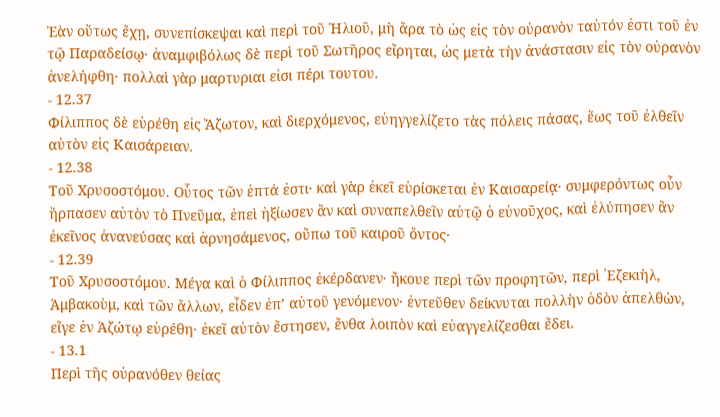Ἐὰν οὕτως ἔχῃ, συνεπίσκεψαι καὶ περὶ τοῦ Ἡλιοῦ, μὴ ἄρα τὸ ὡς εἰς τὸν οὐρανὸν ταὐτόν ἐστι τοῦ ἐν τῷ Παραδείσῳ· ἀναμφιβόλως δὲ περὶ τοῦ Σωτῆρος εἴρηται, ὡς μετὰ τὴν ἀνάστασιν εἰς τὸν οὐρανὸν ἀνελήφθη· πολλαὶ γὰρ μαρτυριαι εἰσι πέρι τουτου.
- 12.37
Φίλιππος δὲ εὑρέθη εἰς Ἄζωτον, καὶ διερχόμενος, εὐηγγελίζετο τὰς πόλεις πάσας, ἕως τοῦ ἐλθεῖν αὐτὸν εἰς Καισάρειαν.
- 12.38
Τοῦ Χρυσοστόμου. Οὗτος τῶν ἑπτά ἐστι· καὶ γὰρ ἐκεῖ εὑρίσκεται ἐν Καισαρείᾳ· συμφερόντως οὖν ἥρπασεν αὐτὸν τὸ Πνεῦμα, ἐπεὶ ἠξίωσεν ἂν καὶ συναπελθεῖν αὐτῷ ὁ εὐνοῦχος, καὶ ἐλύπησεν ἂν ἐκεῖνος ἀνανεύσας καὶ ἀρνησάμενος, οὔπω τοῦ καιροῦ ὄντος·
- 12.39
Τοῦ Χρυσοστóμου. Μέγα καὶ ὁ Φίλιππος ἐκέρδανεν· ἤκουε περὶ τῶν προφητῶν, περὶ ᾿Εζεκιὴλ, Ἀμβακοὺμ, καὶ τῶν ἄλλων, εἶδεν ἐπ’ αὐτοῦ γενόμενον· ἐντεῦθεν δείκνυται πολλὴν ὁδὸν ἀπελθὼν, εἴγε ἐν Ἀζώτῳ εὑρέθη· ἐκεῖ αὐτὸν ἔστησεν, ἔνθα λοιπὸν καὶ εὐαγγελίζεσθαι ἔδει.
- 13.1
Περὶ τῆς οὐρανόθεν θείας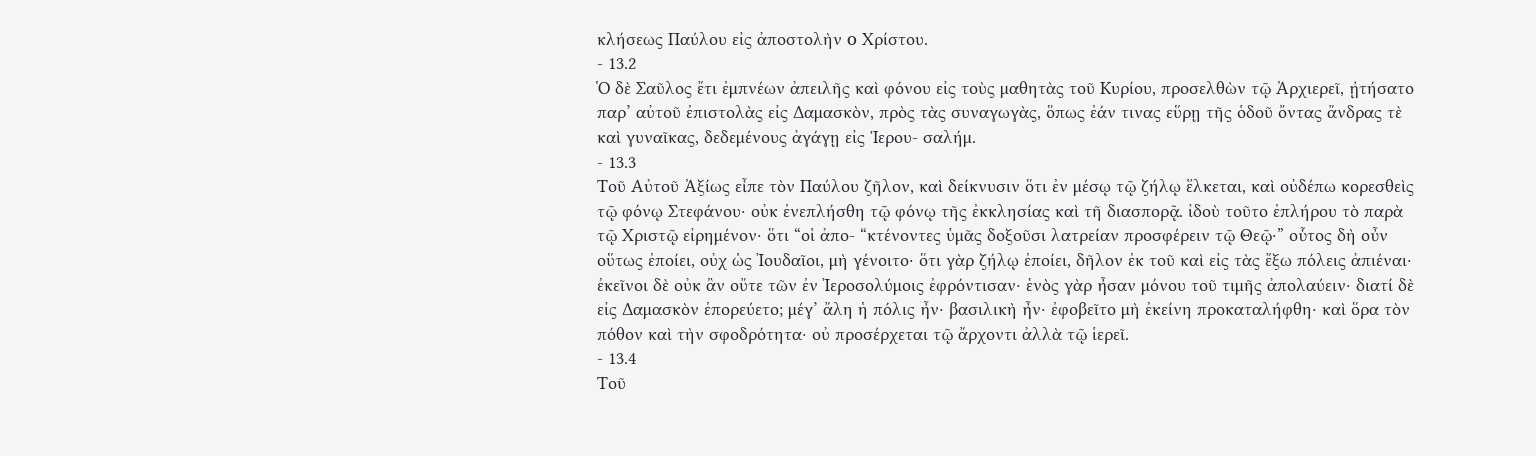κλήσεως Παύλου εἰς ἀποστολὴν o Χρίστου.
- 13.2
Ὁ δὲ Σαῦλος ἔτι ἐμπνέων ἀπειλῆς καὶ φόνου εἰς τοὺς μαθητὰς τοῦ Κυρίου, προσελθὼν τῷ Ἀρχιερεῖ, ᾐτήσατο παρ’ αὐτοῦ ἐπιστολὰς εἰς Δαμασκὸν, πρὸς τὰς συναγωγὰς, ὅπως ἐάν τινας εὕρῃ τῆς ὁδοῦ ὄντας ἄνδρας τὲ καὶ γυναῖκας, δεδεμένους ἀγάγῃ εἰς ῾Ιερου- σαλήμ.
- 13.3
Τοῦ Αὐτοῦ Ἀξίως εἶπε τὸν Παύλου ζῆλον, καὶ δείκνυσιν ὅτι ἐν μέσῳ τῷ ζήλῳ ἕλκεται, καὶ οὐδέπω κορεσθεὶς τῷ φόνῳ Στεφάνου· οὐκ ἐνεπλήσθη τῷ φόνῳ τῆς ἐκκλησίας καὶ τῆ διασπορᾷ. ἰδοὺ τοῦτο ἐπλήρου τὸ παρὰ τῷ Χριστῷ εἰρημένον· ὅτι “οἱ ἀπο- “κτένοντες ὑμᾶς δοξοῦσι λατρείαν προσφέρειν τῷ Θεῷ·” οὗτος δὴ οὖν οὕτως ἐποίει, οὐχ ὡς Ἰουδαῖοι, μὴ γένοιτο· ὅτι γὰρ ζήλῳ ἐποίει, δῆλον ἐκ τοῦ καὶ εἰς τὰς ἔξω πόλεις ἀπιέναι· ἐκεῖνοι δὲ οὐκ ἂν οὔτε τῶν ἐν Ἰεροσολύμοις ἐφρόντισαν· ἑνὸς γὰρ ἦσαν μόνου τοῦ τιμῆς ἀπολαύειν· διατί δὲ εἰς Δαμασκὸν ἐπορεύετο; μέγ’ ἄλη ἡ πόλις ἦν· βασιλικὴ ἦν· ἐφοβεῖτο μὴ ἐκείνη προκαταλήφθη· καὶ ὅρα τὸν πόθον καὶ τὴν σφοδρότητα· οὐ προσέρχεται τῷ ἄρχοντι ἀλλὰ τῷ ἱερεῖ.
- 13.4
Τοῦ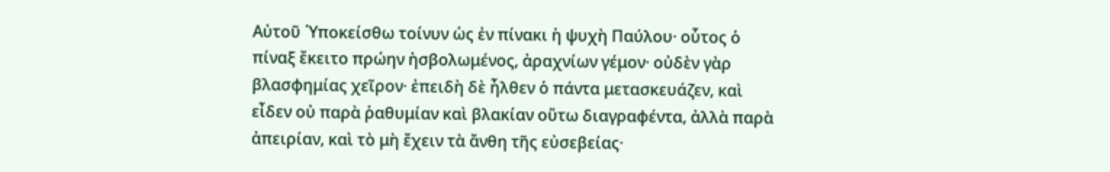Αὐτοῦ ῾Υποκείσθω τοίνυν ὡς ἐν πίνακι ἡ ψυχὴ Παύλου· οὗτος ὁ πίναξ ἔκειτο πρώην ἠσβολωμένος, ἀραχνίων γέμον· οὐδὲν γὰρ βλασφημίας χεῖρον· ἐπειδὴ δὲ ἦλθεν ὁ πάντα μετασκευάζεν, καὶ εἶδεν οὐ παρὰ ῥαθυμίαν καὶ βλακίαν οὕτω διαγραφέντα, ἀλλὰ παρὰ ἀπειρίαν, καὶ τὸ μὴ ἔχειν τὰ ἄνθη τῆς εὐσεβείας·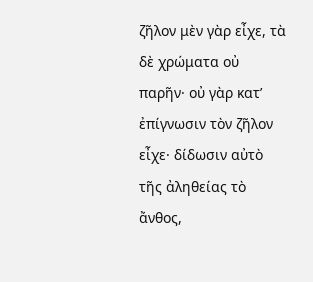ζῆλον μὲν γὰρ εἶχε, τὰ δὲ χρώματα οὐ παρῆν· οὐ γὰρ κατ’ ἐπίγνωσιν τὸν ζῆλον εἶχε· δίδωσιν αὐτὸ τῆς ἀληθείας τὸ ἄνθος,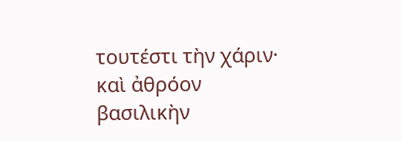τουτέστι τὴν χάριν· καὶ ἀθρόον βασιλικὴν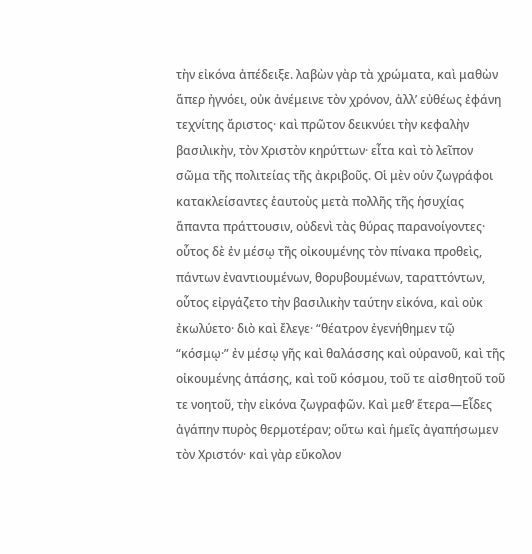τὴν εἰκόνα ἀπέδειξε. λαβὼν γὰρ τὰ χρώματα, καὶ μαθὼν ἅπερ ἠγνόει, οὐκ ἀνέμεινε τὸν χρόνον, ἀλλ’ εὐθέως ἐφάνη τεχνίτης ἄριστος· καὶ πρῶτον δεικνύει τὴν κεφαλὴν βασιλικὴν, τὸν Χριστὸν κηρύττων· εἶτα καὶ τὸ λεῖπον σῶμα τῆς πολιτείας τῆς ἀκριβοῦς. Οἱ μὲν οὑν ζωγράφοι κατακλείσαντες ἑαυτοὺς μετὰ πολλῆς τῆς ἡσυχίας ἅπαντα πράττουσιν, οὐδενὶ τὰς θύρας παρανοίγοντες· οὗτος δὲ ἐν μέσῳ τῆς οἰκουμένης τὸν πίνακα προθεὶς, πάντων ἐναντιουμένων, θορυβουμένων, ταραττόντων, οὗτος εἰργάζετο τὴν βασιλικὴν ταύτην εἰκόνα, καὶ οὐκ ἐκωλύετο· διὸ καὶ ἔλεγε· “θέατρον ἐγενήθημεν τῷ “κόσμῳ·” ἐν μέσῳ γῆς καὶ θαλάσσης καὶ οὐρανοῦ, καὶ τῆς οἰκουμένης ἁπάσης, καὶ τοῦ κόσμου, τοῦ τε αἰσθητοῦ τοῦ τε νοητοῦ, τὴν εἰκόνα ζωγραφῶν. Καὶ μεθ’ ἕτερα—Εἶδες ἀγάπην πυρὸς θερμοτέραν; οὕτω καὶ ἡμεῖς ἀγαπήσωμεν τὸν Χριστόν· καὶ γὰρ εὔκολον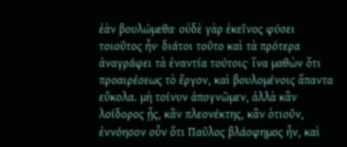ἐὰν βουλώμεθα· οὐδὲ γὰρ ἐκεῖνος φύσει τοιοῦτος ἦν· διάτοι τοῦτο καὶ τὰ πρότερα ἀναγράφει τὰ ἐναντία τούτοις· ἵνα μαθὼν ὅτι προαιρέσεως τὸ ἔργον, καὶ βουλομένοις ἅπαντα εὔκολα. μὴ τοίνυν ἀπογνῶμεν, ἀλλὰ κἂν λοίδορος ᾖς, κἂν πλεονέκτης, κἂν ὁτιοῦν, ἐννόησον οὖν ὅτι Παῦλος βλάσφημος ἦν, καὶ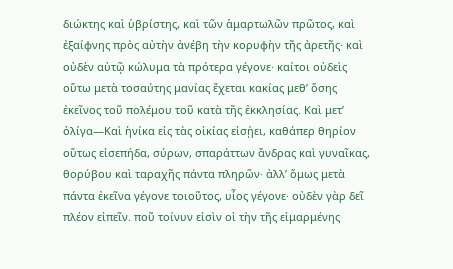διώκτης καὶ ὑβρίστης, καὶ τῶν ἁμαρτωλῶν πρῶτος, καὶ ἐξαίφνης πρὸς αὐτὴν ἀνέβη τὴν κορυφὴν τῆς ἀρετῆς· καὶ οὐδὲν αὐτῷ κώλυμα τὰ πρότερα γέγονε· καίτοι οὐδεὶς οὕτω μετὰ τοσαύτης μανίας ἔχεται κακίας μεθ’ ὅσης ἐκεῖνος τοῦ πολέμου τοῦ κατὰ τῆς ἐκκλησίας. Καὶ μετ’ ὀλίγα—Καὶ ἡνίκα εἰς τὰς οἰκίας εἰσῄει, καθάπερ θηρίον οὕτως εἰσεπήδα, σύρων, σπαράττων ἄνδρας καὶ γυναῖκας, θορύβου καὶ ταραχῆς πάντα πληρῶν· ἀλλ’ ὅμως μετὰ πάντα ἐκεῖνα γέγονε τοιοῦτος, υἷος γέγονε· οὐδὲν γὰρ δεῖ πλέον εἰπεῖν. ποῦ τοίνυν εἰσὶν οἱ τὴν τῆς εἱμαρμένης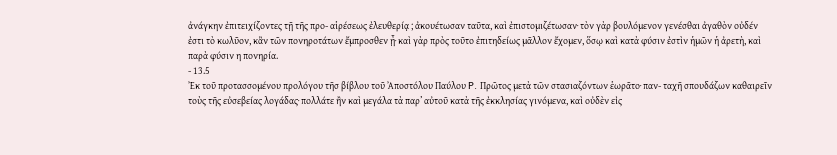ἀνάγκην ἐπιτειχίζοντες τῇ τῆς προ- αἱρέσεως ἐλευθερίᾳ ; ἀκουέτωσαν ταῦτα, καὶ ἐπιστομιζέτωσαν· τὸν γὰρ βουλόμενον γενέσθαι ἀγαθὸν οὐδέν ἐστι τὸ κωλῦον, κἂν τῶν πονηροτάτων ἔμπροσθεν ᾖ· καὶ γὰρ πρὸς τοῦτο ἐπιτηδείως μᾶλλον ἔχομεν, ὅσῳ καὶ κατὰ φύσιν ἐστὶν ἡμῶν ἡ ἀρετὴ, καὶ παρὰ φύσιν η πονηρία.
- 13.5
Ἐκ τοῦ προτασσομένου προλόγου τῆσ βίβλου τοῦ Ἀποστόλου Παύλου P. Πρῶτος μετὰ τῶν στασιαζόντων ἑωρᾶτο· παν- ταχῆ σπουδάζων καθαιρεῖν τοὺς τῆς εὐσεβείας λογάδας· πολλάτε ἢν καὶ μεγάλα τὰ παρ’ αὐτοῦ κατὰ τῆς ἐκκλησίας γινόμενα, καὶ οὐδὲν εἰς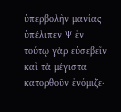ὑπερβολὴν μανίας ὑπέλιπεν Ψ ἐν τούτῳ γὰρ εὐσεβεῖν καὶ τὰ μέγιστα κατορθοῦν ἐνόμιζε·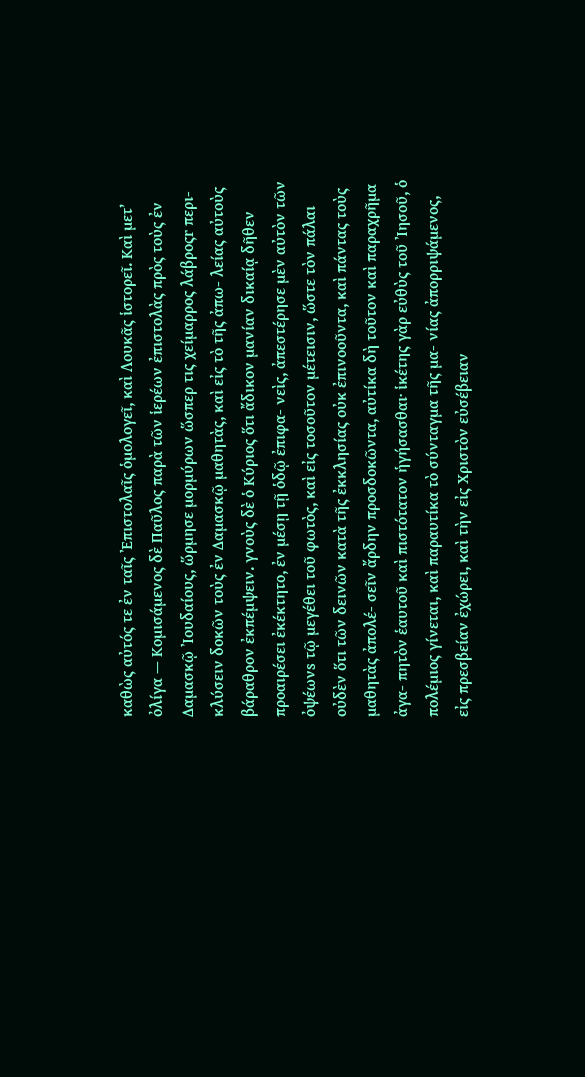καθὼς αὐτός τε ἐν ταῖς Ἐπιστολαῖς ὁμολογεῖ, καὶ Λουκᾶς ἱστορεῖ. Καὶ μετ’ ὀλίγα — Κομισάμενος δὲ Παῦλος παρὰ τῶν ἱερέων ἐπιστολὰς πρὸς τοὺς ἐν Δαμασκῷ Ἰουδαίους, ὥρμησε μορμύρων ὥσπερ τις χείμαρρος λάβροςr περι- κλύσειν δοκῶν τοὺς ἐν Δαμασκῷ μαθητὰς, καὶ εἰς τὸ τῆς ἀπω- λείας αὐτοὺς βάραθρον ἐκπέμψειν. γνοὺς δὲ ὁ Κύριος ὅτι ἄδικον μανίαν δικαίᾳ δῆθεν προαιρέσει ἐκέκτητο, ἐν μέσῃ τῇ ὁδῷ ἐπιφα- νεὶς, ἀπεστέρησε μὲν αὐτὸν τῶν ὀψέωνs τῷ μεγέθει τοῦ φωτὸς, καὶ εἰς τοσοῦτον μέτεισιν, ὥστε τὸν πάλαι οὐδὲν ὅτι τῶν δεινῶν κατὰ τῆς ἐκκλησίας οὐκ ἐπινοοῦντα, καὶ πάντας τοὺς μαθητὰς ἀπολέ- σεῖν ἄρδην προσδοκῶντα, αὐτίκα δὴ τοῦτον καὶ παραχρῆμα ἀγα- πητὸν ἑαυτοῦ καὶ πιστότατον ἡγήσασθαι· ἱκέτης γὰρ εὐθὺς τοῦ Ἰησοῦ, ὁ πολέμιος γίνεται, καὶ παραυτίκα τὸ σύνταγμα τῆς μα- νίας ἀπορριψάμενος, εἰς πρεσβείαν ἐχώρει, καὶ τὴν εἰς Χριστὸν εὐσέβειαν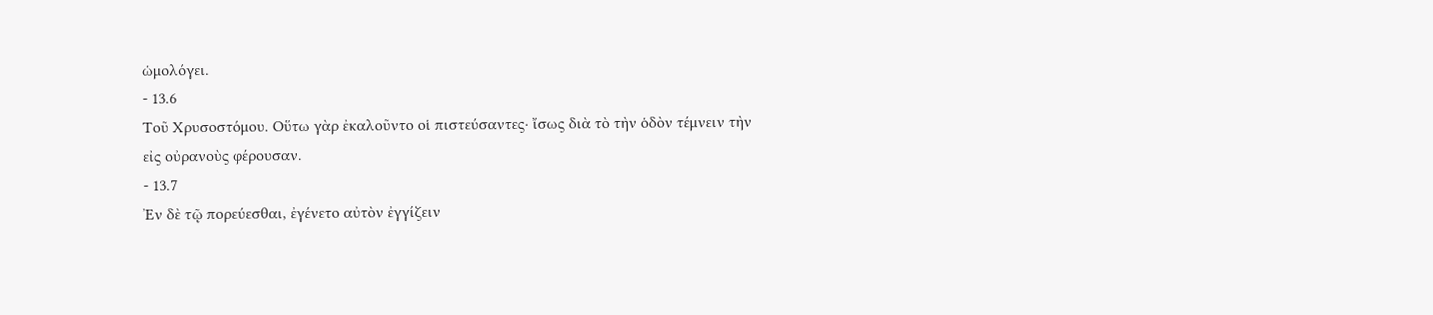ὡμολόγει.
- 13.6
Τοῦ Χρυσοστόμου. Οὕτω γὰρ ἐκαλοῦντο οἱ πιστεύσαντες· ἴσως διὰ τὸ τὴν ὁδὸν τέμνειν τὴν εἰς οὐρανοὺς φέρουσαν.
- 13.7
Ἐν δὲ τῷ πορεύεσθαι, ἐγένετο αὐτὸν ἐγγίζειν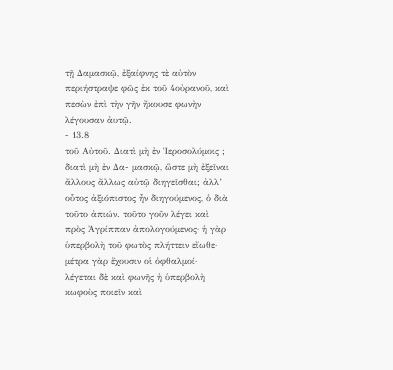τῇ Δαμασκῷ, ἐξαίφνης τὲ αὐτὸν περιήστραψε φῶς ἐκ τοῦ 4οὐρανοῦ, καὶ πεσὼν ἐπὶ τὴν γῆν ἤκουσε φωνὴν λέγουσαν ἀυτῷ.
- 13.8
τοῦ Αὐτοῦ. Διατὶ μὴ ἐν Ἱεροσολύμοις ; διατὶ μὴ ἐν Δα- μασκῷ, ὥστε μὴ ἐξεῖναι ἄλλους ἄλλως αὐτῷ διηγεῖσθαι; ἀλλ’ οὗτος ἀξιόπιστος ἦν διηγούμενος, ὁ διὰ τοῦτο ἀπιών. τοῦτο γοῦν λέγει καὶ πρὸς Ἀγρίππαν ἀπολογούμενος· ἡ γὰρ ὑπερβολὴ τοῦ φωτὸς πλήττειν εἴωθε· μέτρα γὰρ ἔχουσιν οἱ ὀφθαλμοί· λέγεται δὲ καὶ φωνῆς ἡ ὑπερβολὴ κωφοὺς ποιεῖν καὶ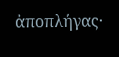ἀποπλήγας·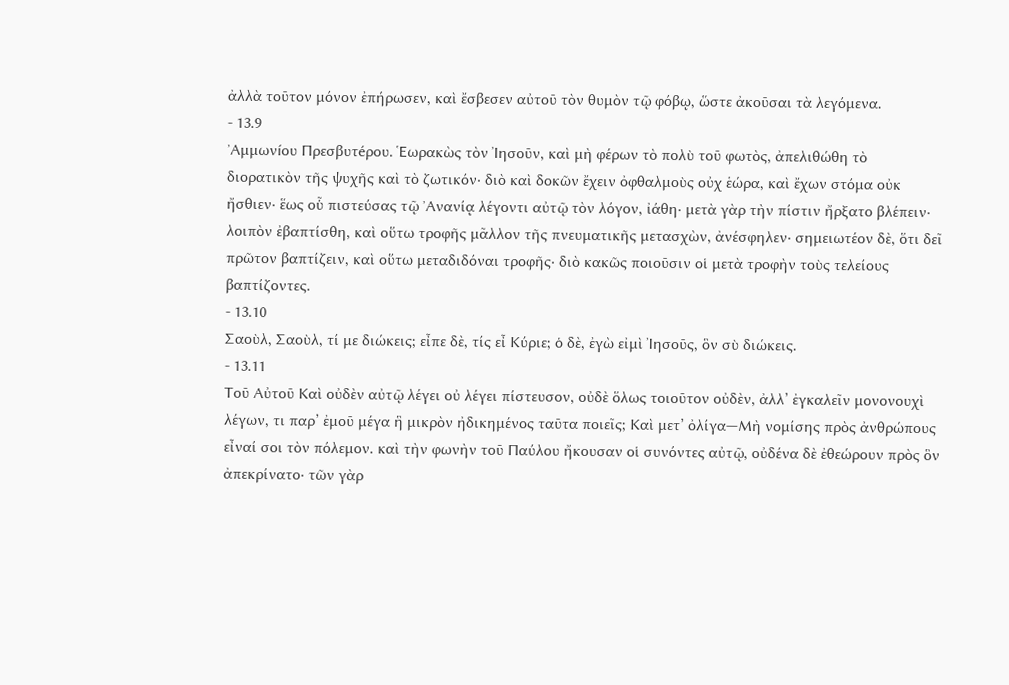ἀλλὰ τοῦτον μόνον ἐπήρωσεν, καὶ ἔσβεσεν αὐτοῦ τὸν θυμὸν τῷ φόβῳ, ὥστε ἀκοῦσαι τὰ λεγόμενα.
- 13.9
᾿Αμμωνíου Πρεσβυτéρου. Ἑωρακὼς τὸν Ἰησοῦν, καὶ μὴ φέρων τὸ πολὺ τοῦ φωτὸς, ἀπελιθώθη τὸ διορατικὸν τῆς ψυχῆς καὶ τὸ ζωτικόν· διὸ καὶ δοκῶν ἔχειν ὀφθαλμοὺς οὐχ ἑώρα, καὶ ἔχων στόμα οὐκ ἤσθιεν· ἕως οὗ πιστεύσας τῷ ᾿Ανανίᾳ λέγοντι αὐτῷ τὸν λόγον, ἰάθη· μετὰ γὰρ τὴν πίστιν ἤρξατο βλέπειν· λοιπὸν ἐβαπτίσθη, καὶ οὕτω τροφῆς μᾶλλον τῆς πνευματικῆς μετασχὼν, ἀνέσφηλεν· σημειωτέον δὲ, ὅτι δεῖ πρῶτον βαπτίζειν, καὶ οὕτω μεταδιδόναι τροφῆς· διὸ κακῶς ποιοῦσιν οἱ μετὰ τροφὴν τοὺς τελείους βαπτίζοντες.
- 13.10
Σαοὺλ, Σαοὺλ, τί με διώκεις; εἶπε δὲ, τίς εἶ Κύριε; ὁ δὲ, ἐγὼ εἰμὶ Ἰησοῦς, ὃν σὺ διώκεις.
- 13.11
Τοῦ Αὐτοῦ Καὶ οὐδὲν αὐτῷ λέγει οὐ λέγει πίστευσον, οὐδὲ ὅλως τοιοῦτον οὐδὲν, ἀλλ’ ἐγκαλεῖν μονονουχὶ λέγων, τι παρ’ ἐμοῦ μέγα ἣ μικρὸν ἠδικημένος ταῦτα ποιεῖς; Καὶ μετ’ ὀλίγα—Μὴ νομίσης πρὸς ἀνθρώπους εἶναί σοι τὸν πόλεμον. καὶ τὴν φωνὴν τοῦ Παύλου ἤκουσαν οἱ συνόντες αὐτῷ, οὐδένα δὲ ἐθεώρουν πρὸς ὃν ἀπεκρίνατο· τῶν γὰρ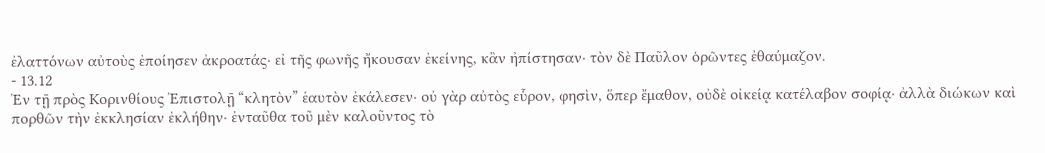ἐλαττόνων αὐτοὺς ἐποίησεν ἀκροατάς· εἰ τῆς φωνῆς ἤκουσαν ἐκείνης, κἂν ἠπίστησαν· τὸν δὲ Παῦλον ὁρῶντες ἐθαύμαζον.
- 13.12
Ἐν τῇ πρὸς Κορινθίους Ἐπιστολῇ “κλητὸν” ἑαυτὸν ἐκάλεσεν· οὐ γὰρ αὐτὸς εὗρον, φησὶν, ὅπερ ἔμαθον, οὐδὲ οἰκείᾳ κατέλαβον σοφίᾳ· ἀλλὰ διώκων καὶ πορθῶν τὴν ἐκκλησίαν ἐκλήθην· ἐνταῦθα τοῦ μὲν καλοῦντος τὸ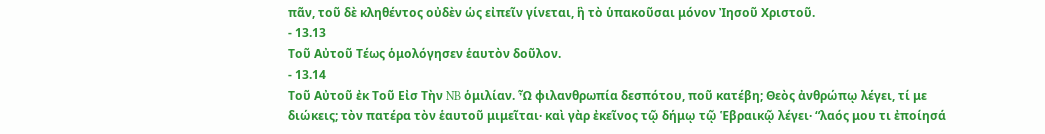πᾶν, τοῦ δὲ κληθέντος οὐδὲν ὡς εἰπεῖν γίνεται, ἣ τὸ ὑπακοῦσαι μόνον Ἰησοῦ Χριστοῦ.
- 13.13
Τοῦ Αὐτοῦ Τέως ὁμολόγησεν ἑαυτὸν δοῦλον.
- 13.14
Τοῦ Αὐτοῦ ἐκ Τοῦ Εἰσ Τὴν NB ὁμιλίαν. Ὦ φιλανθρωπία δεσπότου, ποῦ κατέβη; Θεὸς ἀνθρώπῳ λέγει, τί με διώκεις; τὸν πατέρα τὸν ἑαυτοῦ μιμεῖται· καὶ γὰρ ἐκεῖνος τῷ δήμῳ τῷ Ἑβραικῷ λέγει· “λαός μου τι ἐποίησά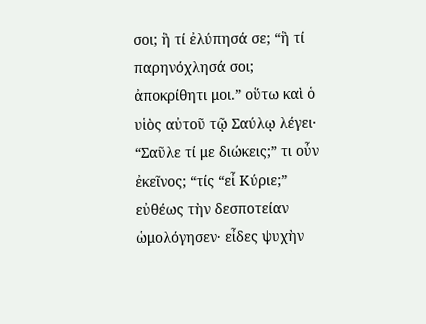σοι; ἣ τί ἐλύπησά σε; “ἣ τί παρηνόχλησά σοι; ἀποκρίθητι μοι.” οὕτω καὶ ὁ υἱὸς αὐτοῦ τῷ Σαύλῳ λέγει· “Σαῦλε τί με διώκεις;” τι οὖν ἐκεῖνος; “τίς “εἶ Κύριε;” εὐθέως τὴν δεσποτείαν ὡμολόγησεν· εἶδες ψυχὴν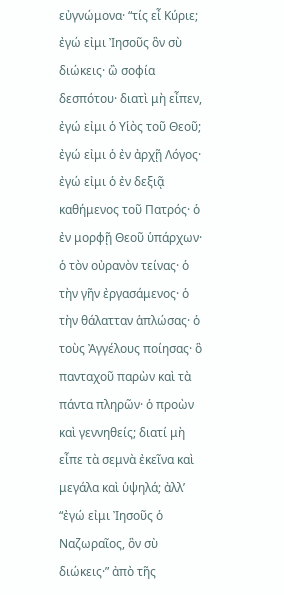εὐγνώμονα· “τίς εἶ Κύριε; ἐγώ εἰμι Ἰησοῦς ὃν σὺ διώκεις· ὢ σοφία δεσπότου· διατὶ μὴ εἶπεν, ἐγώ εἰμι ὁ Υἱὸς τοῦ Θεοῦ; ἐγώ εἰμι ὁ ἐν ἀρχῇ Λόγος· ἐγώ εἰμι ὁ ἐν δεξιᾷ καθήμενος τοῦ Πατρός· ὁ ἐν μορφῇ Θεοῦ ὑπάρχων· ὁ τὸν οὐρανὸν τείνας· ὁ τὴν γῆν ἐργασάμενος· ὁ τὴν θάλατταν ἁπλώσας· ὁ τοὺς Ἀγγέλους ποίησας· ὃ πανταχοῦ παρὼν καὶ τὰ πάντα πληρῶν· ὁ προὼν καὶ γεννηθείς; διατί μὴ εἶπε τὰ σεμνὰ ἐκεῖνα καὶ μεγάλα καὶ ὑψηλά; ἀλλ’ “ἐγώ εἰμι Ἰησοῦς ὁ Ναζωραῖος, ὃν σὺ διώκεις·” ἀπὸ τῆς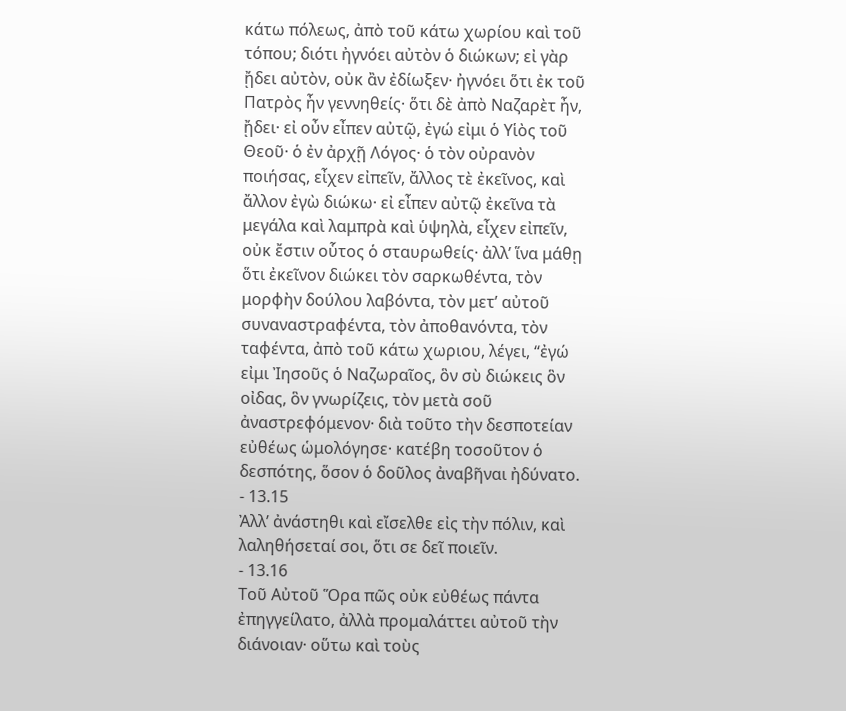κάτω πόλεως, ἀπὸ τοῦ κάτω χωρίου καὶ τοῦ τόπου; διότι ἠγνόει αὐτὸν ὁ διώκων; εἰ γὰρ ᾔδει αὐτὸν, οὐκ ἂν ἐδίωξεν· ἠγνόει ὅτι ἐκ τοῦ Πατρὸς ἦν γεννηθείς· ὅτι δὲ ἀπὸ Ναζαρὲτ ἦν, ᾔδει· εἰ οὖν εἶπεν αὐτῷ, ἐγώ εἰμι ὁ Υἱὸς τοῦ Θεοῦ· ὁ ἐν ἀρχῇ Λόγος· ὁ τὸν οὐρανὸν ποιήσας, εἶχεν εἰπεῖν, ἄλλος τὲ ἐκεῖνος, καὶ ἄλλον ἐγὼ διώκω· εἰ εἶπεν αὐτῷ ἐκεῖνα τὰ μεγάλα καὶ λαμπρὰ καὶ ὑψηλὰ, εἶχεν εἰπεῖν, οὐκ ἔστιν οὗτος ὁ σταυρωθείς· ἀλλ’ ἵνα μάθῃ ὅτι ἐκεῖνον διώκει τὸν σαρκωθέντα, τὸν μορφὴν δούλου λαβόντα, τὸν μετ’ αὐτοῦ συναναστραφέντα, τὸν ἀποθανόντα, τὸν ταφέντα, ἀπὸ τοῦ κάτω χωριου, λέγει, “ἐγώ εἰμι Ἰησοῦς ὁ Ναζωραῖος, ὃν σὺ διώκεις ὃν οἰδας, ὃν γνωρίζεις, τὸν μετὰ σοῦ ἀναστρεφόμενον· διὰ τοῦτο τὴν δεσποτείαν εὐθέως ὡμολόγησε· κατέβη τοσοῦτον ὁ δεσπότης, ὅσον ὁ δοῦλος ἀναβῆναι ἠδύνατο.
- 13.15
Ἀλλ’ ἀνάστηθι καὶ εἴσελθε εἰς τὴν πόλιν, καὶ λαληθήσεταί σοι, ὅτι σε δεῖ ποιεῖν.
- 13.16
Τοῦ Αὐτοῦ Ὅρα πῶς οὐκ εὐθέως πάντα ἐπηγγείλατο, ἀλλὰ προμαλάττει αὐτοῦ τὴν διάνοιαν· οὕτω καὶ τοὺς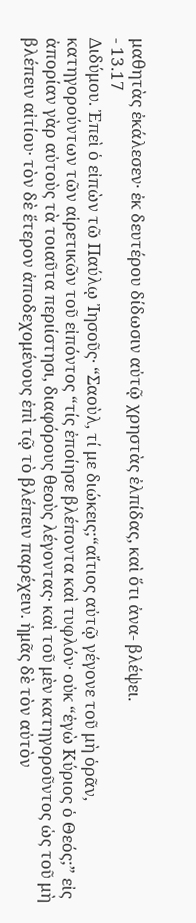μαθητὰς ἐκάλεσεν· ἐκ δευτέρου δίδωσιν αὐτῷ χρηστὰς ἐλπίδας, καὶ ὅτι ἀνα- βλέψει.
- 13.17
Διδύμου. Ἐπεὶ ὁ εἰπὼν τῶ Παύλῳ Ἰησοῦς· “Σαοὺλ, τί με διώκεις;“αἴτιος αὐτῷ γέγονε τοῦ μὴ ὁρᾶν, κατηγορούντων τῶν αἱρετικῶν τοῦ εἰπόντος “τίς ἐποίησε βλέποντα καὶ τυφλόν· οὐκ “ἐγὼ Κύριος ὁ Θεός;” εἰς ἀπορίαν γὰρ αὐτοὺς τὰ τοιαῦτα περιίστησι, διαφόρους θεοὺς λέγοντας· καὶ τοῦ μὲν κατηγοροῦντος ὡς τοῦ μὴ βλέπειν αἰτίου· τὸν δὲ ἕτερον ἀποδεχομένους ἐπὶ τῷ τὸ βλέπειν παρέχειν. ἡμᾶς δὲ τὸν αὐτὸν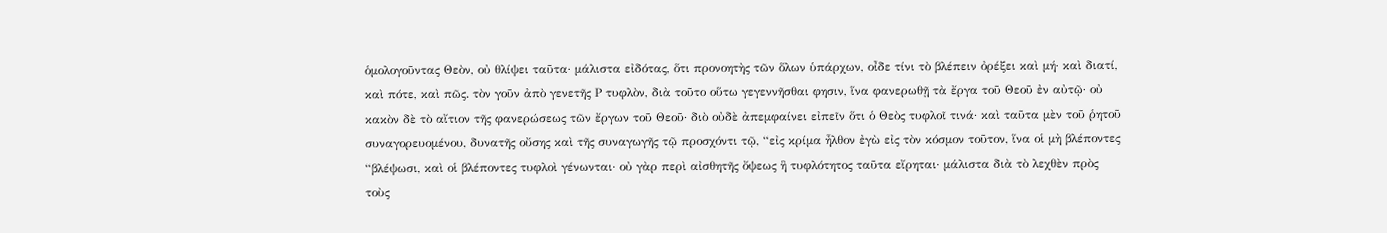ὁμολογοῦντας Θεὸν, οὐ θλίψει ταῦτα· μάλιστα εἰδότας, ὅτι προνοητὴς τῶν ὅλων ὑπάρχων, οἶδε τίνι τὸ βλέπειν ὀρέξει καὶ μή· καὶ διατί, καὶ πότε, καὶ πῶς. τὸν γοῦν ἀπὸ γενετῆς Ρ τυφλὸν, διὰ τοῦτο οὕτω γεγεννῆσθαι φησιν, ἵνα φανερωθῇ τὰ ἔργα τοῦ Θεοῦ ἐν αὐτῷ· οὐ κακὸν δὲ τὸ αἴτιον τῆς φανερώσεως τῶν ἔργων τοῦ Θεοῦ· διὸ οὐδὲ ἀπεμφαίνει εἰπεῖν ὅτι ὁ Θεὸς τυφλοῖ τινά· καὶ ταῦτα μὲν τοῦ ῥητοῦ συναγορευομένου, δυνατῆς οὔσης καὶ τῆς συναγωγῆς τῷ προσχόντι τῷ, “εἰς κρίμα ἦλθον ἐγὼ εἰς τὸν κόσμον τοῦτον, ἵνα οἱ μὴ βλέποντες “βλέψωσι, καὶ οἱ βλέποντες τυφλοὶ γένωνται· οὐ γὰρ περὶ αἰσθητῆς ὄψεως ἣ τυφλότητος ταῦτα εἴρηται· μάλιστα διὰ τὸ λεχθὲν πρὸς τοὺς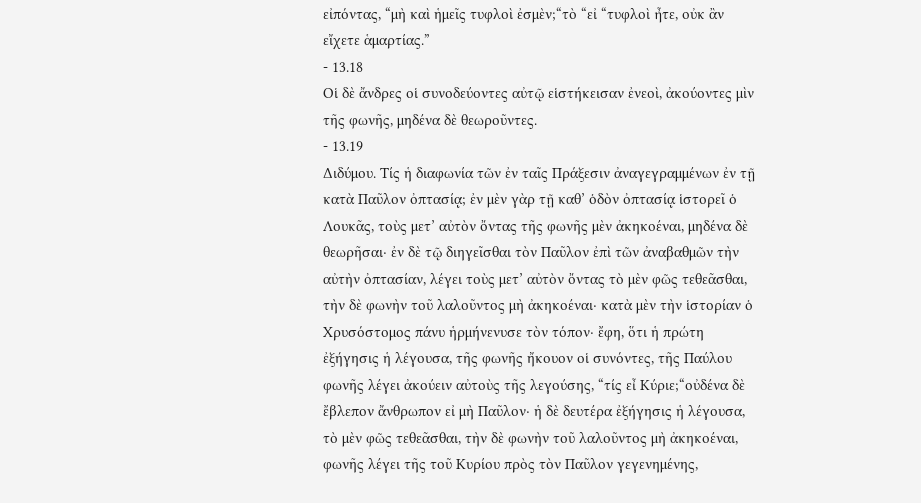εἰπόντας, “μὴ καὶ ἡμεῖς τυφλοὶ ἐσμὲν;“τὸ “εἰ “τυφλοὶ ἦτε, οὐκ ἂν εἴχετε ἁμαρτίας.”
- 13.18
Οἱ δὲ ἄνδρες οἱ συνοδεύοντες αὐτῷ εἱστήκεισαν ἐνεοὶ, ἀκούοντες μὶν τῆς φωνῆς, μηδένα δὲ θεωροῦντες.
- 13.19
Διδύμου. Τίς ἡ διαφωνία τῶν ἐν ταῖς Πράξεσιν ἀναγεγραμμένων ἐν τῇ κατὰ Παῦλον ὀπτασίᾳ; ἐν μὲν γὰρ τῇ καθ’ ὁδὸν ὀπτασίᾳ ἱστορεῖ ὁ Λουκᾶς, τοὺς μετ’ αὐτὸν ὄντας τῆς φωνῆς μὲν ἀκηκοέναι, μηδένα δὲ θεωρῆσαι· ἐν δὲ τῷ διηγεῖσθαι τὸν Παῦλον ἐπὶ τῶν ἀναβαθμῶν τὴν αὐτὴν ὀπτασίαν, λέγει τοὺς μετ’ αὐτὸν ὄντας τὸ μὲν φῶς τεθεᾶσθαι, τὴν δὲ φωνὴν τοῦ λαλοῦντος μὴ ἀκηκοέναι· κατὰ μὲν τὴν ἱστορίαν ὁ Χρυσόστομος πάνυ ἡρμήνενυσε τὸν τόπον· ἔφη, ὅτι ἡ πρώτη ἐξήγησις ἡ λέγουσα, τῆς φωνῆς ἤκουον οἱ συνόντες, τῆς Παύλου φωνῆς λέγει ἀκούειν αὐτοὺς τῆς λεγούσης, “τίς εἶ Κύριε;“οὐδένα δὲ ἔβλεπον ἄνθρωπον εἰ μὴ Παῦλον· ἡ δὲ δευτέρα ἐξήγησις ἡ λέγουσα, τὸ μὲν φῶς τεθεᾶσθαι, τὴν δὲ φωνὴν τοῦ λαλοῦντος μὴ ἀκηκοέναι, φωνῆς λέγει τῆς τοῦ Κυρίου πρὸς τὸν Παῦλον γεγενημένης,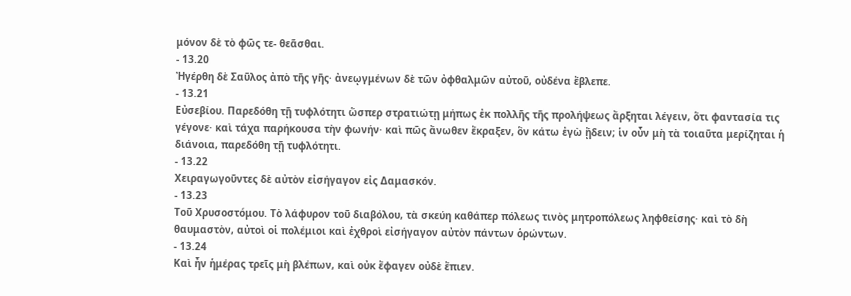μόνον δὲ τὸ φῶς τε- θεᾶσθαι.
- 13.20
Ἠγέρθη δὲ Σαῦλος ἀπὸ τῆς γῆς· ἀνεῳγμένων δὲ τῶν ὀφθαλμῶν αὐτοῦ, οὐδένα ἔβλεπε.
- 13.21
Εὐσεβίου. Παρεδόθη τῇ τυφλότητι ὥσπερ στρατιώτῃ μήπως ἐκ πολλῆς τῆς προλήψεως ἄρξηται λέγειν, ὅτι φαντασία τις γέγονε· καὶ τάχα παρήκουσα τὴν φωνήν· καὶ πῶς ἄνωθεν ἔκραξεν, ὃν κάτω ἐγὼ ᾔδειν; ἱν οὖν μὴ τὰ τοιαῦτα μερίζηται ἡ διάνοια, παρεδόθη τῇ τυφλότητι.
- 13.22
Χειραγωγοῦντες δὲ αὐτὸν εἰσήγαγον εἰς Δαμασκόν.
- 13.23
Τοῦ Χρυσοστóμου. Τὸ λάφυρον τοῦ διαβόλου, τὰ σκεύη καθάπερ πόλεως τινὸς μητροπόλεως ληφθείσης· καὶ τὸ δὴ θαυμαστὸν, αὐτοὶ οἱ πολέμιοι καὶ ἐχθροὶ εἰσήγαγον αὐτὸν πάντων ὁρώντων.
- 13.24
Καὶ ἦν ἡμέρας τρεῖς μὴ βλέπων, καὶ οὐκ ἔφαγεν οὐδὲ ἔπιεν.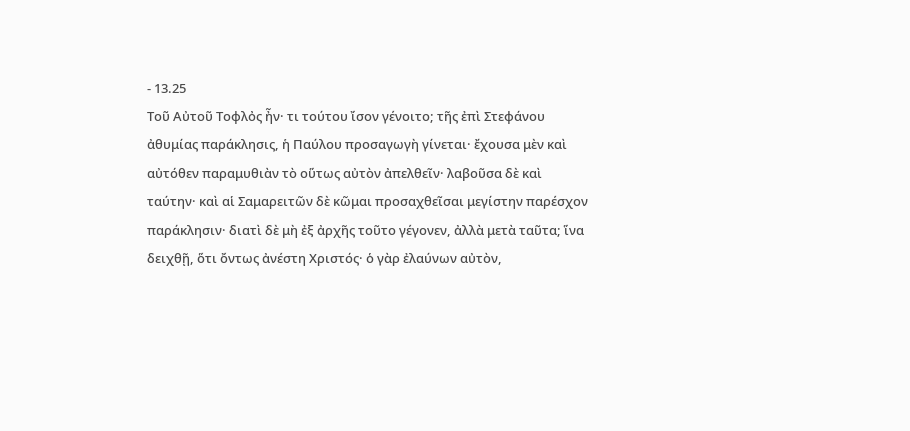- 13.25
Τοῦ Αὐτοῦ Τοφλὀς ἦν· τι τούτου ἴσον γένοιτο; τῆς ἐπὶ Στεφάνου ἀθυμίας παράκλησις, ἡ Παύλου προσαγωγὴ γίνεται· ἔχουσα μὲν καὶ αὐτόθεν παραμυθιὰν τὸ οὕτως αὐτὸν ἀπελθεῖν· λαβοῦσα δὲ καὶ ταύτην· καὶ αἱ Σαμαρειτῶν δὲ κῶμαι προσαχθεῖσαι μεγίστην παρέσχον παράκλησιν· διατὶ δὲ μὴ ἐξ ἀρχῆς τοῦτο γέγονεν, ἀλλὰ μετὰ ταῦτα; ἵνα δειχθῇ, ὅτι ὄντως ἀνέστη Χριστός· ὁ γὰρ ἐλαύνων αὐτὸν,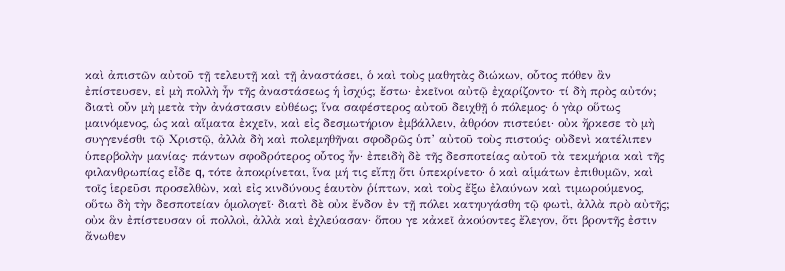καὶ ἀπιστῶν αὐτοῦ τῇ τελευτῇ καὶ τῇ ἀναστάσει, ὁ καὶ τοὺς μαθητὰς διώκων, οὗτος πόθεν ἂν ἐπίστευσεν, εἰ μὴ πολλὴ ἦν τῆς ἀναστάσεως ἡ ἰσχύς; ἔστω· ἐκεῖνοι αὐτῷ ἐχαρίζοντο· τί δὴ πρὸς αὐτόν; διατὶ οὖν μὴ μετὰ τὴν ἀνάστασιν εὐθέως; ἵνα σαφέστερος αὐτοῦ δειχθῇ ὁ πόλεμος· ὁ γὰρ οὕτως μαινόμενος, ὡς καὶ αἵματα ἐκχεῖν, καὶ εἰς δεσμωτήριον ἐμβάλλειν, ἀθρόον πιστεύει· οὐκ ἤρκεσε τὸ μὴ συγγενέσθι τῷ Χριστῷ, ἀλλὰ δὴ καὶ πολεμηθῆναι σφοδρῶς ὑπ’ αὐτοῦ τοὺς πιστούς· οὐδενὶ κατέλιπεν ὑπερβολὴν μανίας· πάντων σφοδρότερος οὗτος ἦν· ἐπειδὴ δὲ τῆς δεσποτείας αὐτοῦ τὰ τεκμήρια καὶ τῆς φιλανθρωπίας εἶδε q, τότε ἀποκρίνεται, ἵνα μή τις εἴπῃ ὅτι ὑπεκρίνετο· ὁ καὶ αἱμάτων ἐπιθυμῶν, καὶ τοῖς ἱερεῦσι προσελθὼν, καὶ εἰς κινδύνους ἑαυτὸν ῥίπτων, καὶ τοὺς ἔξω ἐλαύνων καὶ τιμωρούμενος, οὕτω δὴ τὴν δεσποτείαν ὁμολογεῖ· διατὶ δὲ οὐκ ἔνδον ἐν τῇ πόλει κατηυγάσθη τῷ φωτὶ, ἀλλὰ πρὸ αὐτῆς; οὐκ ἃν ἐπίστευσαν οἱ πολλοὶ, ἀλλὰ καὶ ἐχλεύασαν· ὅπου γε κἀκεῖ ἀκούοντες ἔλεγον, ὅτι βροντῆς ἐστιν ἄνωθεν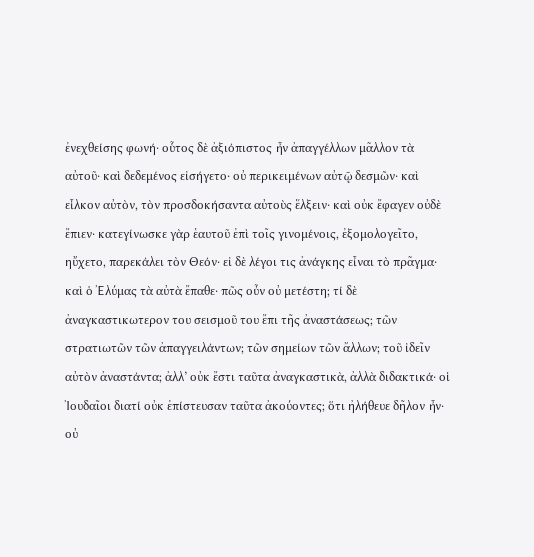ἐνεχθείσης φωνή· οὗτος δὲ ἀξιόπιστος ἦν ἀπαγγέλλων μᾶλλον τὰ αὐτοῦ· καὶ δεδεμένος εἰσήγετο· οὐ περικειμένων αὐτῷ δεσμῶν· καὶ εἷλκον αὐτὸν, τὸν προσδοκήσαντα αὐτοὺς ἕλξειν· καὶ οὐκ ἔφαγεν οὐδὲ ἔπιεν· κατεγίνωσκε γὰρ ἑαυτοῦ ἐπὶ τοῖς γινομένοις, ἐξομολογεῖτο, ηὔχετο, παρεκάλει τὸν Θεόν· εἰ δὲ λέγοι τις ἀνάγκης εἶναι τὸ πρᾶγμα· καὶ ὁ Ἐλύμας τὰ αὐτὰ ἔπαθε· πῶς οὖν οὐ μετέστη; τί δὲ ἀναγκαστικωτερον του σεισμοῦ του ἔπι τῆς ἀναστάσεως; τῶν στρατιωτῶν τῶν ἀπαγγειλάντων; τῶν σημείων τῶν ἄλλων; τοῦ ἰδεῖν αὐτὸν ἀναστάντα; ἀλλ’ οὐκ ἔστι ταῦτα ἀναγκαστικὰ, ἀλλὰ διδακτικά· οἱ Ἰουδαῖοι διατί οὐκ ἐπίστευσαν ταῦτα ἀκούοντες; ὅτι ἠλήθευε δῆλον ἦν· οὐ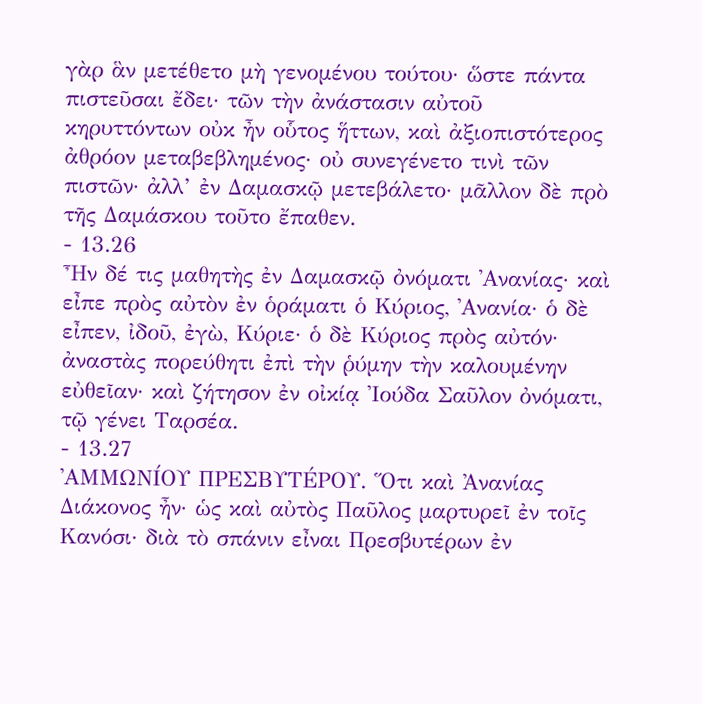γὰρ ἃν μετέθετο μὴ γενομένου τούτου· ὥστε πάντα πιστεῦσαι ἔδει· τῶν τὴν ἀνάστασιν αὐτοῦ κηρυττόντων οὐκ ἦν οὗτος ἥττων, καὶ ἀξιοπιστότερος ἀθρόον μεταβεβλημένος· οὐ συνεγένετο τινὶ τῶν πιστῶν· ἀλλ’ ἐν Δαμασκῷ μετεβάλετο· μᾶλλον δὲ πρὸ τῆς Δαμάσκου τοῦτο ἔπαθεν.
- 13.26
Ἦν δέ τις μαθητὴς ἐν Δαμασκῷ ὀνόματι ᾿Ανανίας· καὶ εἶπε πρὸς αὐτὸν ἐν ὁράματι ὁ Κύριος, ᾿Ανανία· ὁ δὲ εἶπεν, ἰδοῦ, ἐγὼ, Κύριε· ὁ δὲ Κύριος πρὸς αὐτόν· ἀναστὰς πορεύθητι ἐπὶ τὴν ῥύμην τὴν καλουμένην εὐθεῖαν· καὶ ζήτησον ἐν οἰκίᾳ Ἰούδα Σαῦλον ὀνόματι, τῷ γένει Ταρσέα.
- 13.27
᾿ΑΜΜΩΝÍΟΥ ΠΡΕΣΒΥΤÉΡΟΥ. Ὅτι καὶ Ἀνανίας Διάκονος ἦν· ὡς καὶ αὐτὸς Παῦλος μαρτυρεῖ ἐν τοῖς Κανόσι· διὰ τὸ σπάνιν εἶναι Πρεσβυτέρων ἐν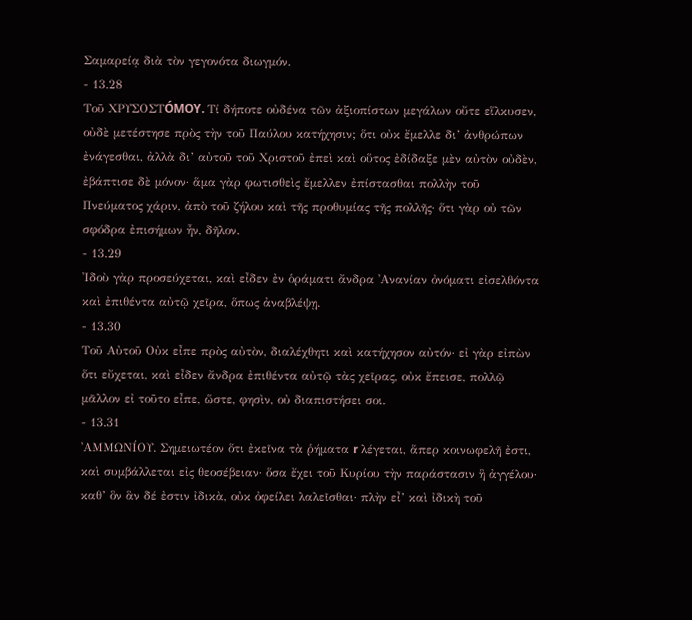Σαμαρείᾳ διὰ τὸν γεγονότα διωγμόν.
- 13.28
Τοῦ ΧΡΥΣΟΣΤÓMOY. Τί δήποτε οὐδένα τῶν ἀξιοπίστων μεγάλων οὔτε εἵλκυσεν, οὐδὲ μετέστησε πρὸς τὴν τοῦ Παύλου κατήχησιν; ὅτι οὐκ ἔμελλε δι’ ἀνθρώπων ἐνάγεσθαι, ἀλλὰ δι’ αὐτοῦ τοῦ Χριστοῦ ἐπεὶ καὶ οὕτος ἐδίδαξε μὲν αὐτὸν οὐδὲν, ἐβάπτισε δὲ μόνον· ἅμα γὰρ φωτισθεὶς ἔμελλεν ἐπίστασθαι πολλὴν τοῦ Πνεύματος χάριν, ἀπὸ τοῦ ζήλου καὶ τῆς προθυμίας τῆς πολλῆς· ὅτι γὰρ οὐ τῶν σφόδρα ἐπισήμων ἦν, δῆλον.
- 13.29
᾿Ιδοὺ γὰρ προσεύχεται, καὶ εἶδεν ἐν ὁράματι ἄνδρα ᾿Ανανίαν ὀνόματι εἰσελθόντα καὶ ἐπιθέντα αὐτῷ χεῖρα, ὅπως ἀναβλέψῃ.
- 13.30
Τοῦ Αὐτοῦ Οὐκ εἶπε πρὸς αὐτὸν, διαλέχθητι καὶ κατήχησον αὐτόν· εἰ γὰρ εἰπὼν ὅτι εὔχεται, καὶ εἶδεν ἄνδρα ἐπιθέντα αὐτῷ τὰς χεῖρας, οὐκ ἔπεισε, πολλῷ μᾶλλον εἰ τοῦτο εἶπε, ὥστε, φησὶν, οὐ διαπιστήσει σοι.
- 13.31
᾿ΑΜΜΩΝÍΟΥ. Σημειωτέον ὅτι ἐκεῖνα τὰ ῥήματα r λέγεται, ἅπερ κοινωφελῆ ἐστι, καὶ συμβάλλεται εἰς θεοσέβειαν· ὅσα ἔχει τοῦ Κυρίου τὴν παράστασιν ἣ ἀγγέλου· καθ’ ὃν ἃν δέ ἐστιν ἰδικὰ, οὐκ ὀφείλει λαλεῖσθαι· πλὴν εἶ’ καὶ ἰδικὴ τοῦ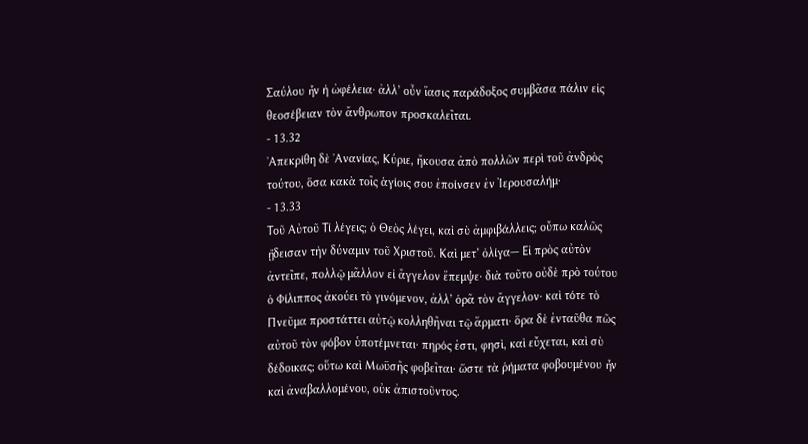Σαύλου ἦν ἡ ὠφέλεια· ἀλλ’ οὖν ἴασις παράδοξος συμβᾶσα πάλιν εἰς θεοσέβειαν τὸν ἄνθρωπον προσκαλεῖται.
- 13.32
᾿Απεκρίθη δὲ ᾿Ανανίας, Κύριε, ἤκουσα ἀπὸ πολλῶν περὶ τοῦ ἀνδρὸς τούτου, ὅσα κακὰ τοῖς ἁγίοις σου ἐποίνσεν ἐν Ἰερουσαλήμ·
- 13.33
Τοῦ Αὐτοῦ Τί λέγεις; ὁ Θεὸς λέγει, καὶ σὺ ἀμφιβάλλεις; οὔπω καλῶς ᾔδεισαν τὴν δύναμιν τοῦ Χριστοῦ. Καὶ μετ’ ὀλίγα— Εἰ πρὸς αὐτὸν ἀντεῖπε, πολλῷ μᾶλλον εἰ ἄγγελον ἔπεμψε· διὰ τοῦτο οὐδὲ πρὸ τούτου ὁ Φίλιππος ἀκούει τὸ γινόμενον, ἀλλ’ ὁρᾶ τὸν ἄγγελον· καὶ τότε τὸ Πνεῦμα προστάττει αὐτῷ κολληθῆναι τῷ ἅρματι· ὅρα δὲ ἐνταῦθα πῶς αὐτοῦ τὸν φόβον ὑποτέμνεται· πηρός ἐστι, φησὶ, καὶ εὔχεται, καὶ σὺ δέδοικας; οὕτω καὶ Μωϋσῆς φοβεῖται· ὥστε τὰ ῥήματα φοβουμένου ἦν καὶ ἀναβαλλομένου, οὐκ ἀπιστοῦντος.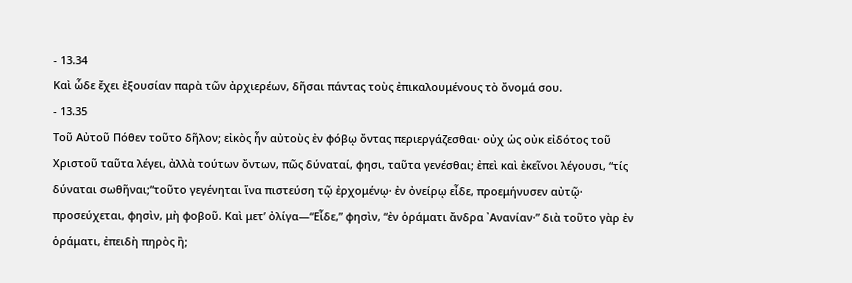- 13.34
Καὶ ὧδε ἔχει ἐξουσίαν παρὰ τῶν ἀρχιερέων, δῆσαι πάντας τοὺς ἐπικαλουμένους τὸ ὄνομά σου.
- 13.35
Τοῦ Αὐτοῦ Πόθεν τοῦτο δῆλον; εἰκὸς ἦν αὐτοὺς ἐν φόβῳ ὄντας περιεργάζεσθαι· οὐχ ὡς οὐκ εἰδότος τοῦ Χριστοῦ ταῦτα λέγει, ἀλλὰ τούτων ὄντων, πῶς δύναταί, φησι, ταῦτα γενέσθαι; ἐπεὶ καὶ ἐκεῖνοι λέγουσι, “τίς δύναται σωθῆναι;“τοῦτο γεγένηται ἵνα πιστεύση τῷ ἐρχομένῳ· ἐν ὀνείρῳ εἶδε, προεμήνυσεν αὐτῷ· προσεύχεται, φησὶν, μὴ φοβοῦ. Καὶ μετ’ ὀλίγα—“Εἶδε,” φησὶν, “ἐν ὁράματι ἄνδρα ᾿Ανανίαν·” διὰ τοῦτο γὰρ ἐν ὁράματι, ἐπειδὴ πηρὸς ἢ;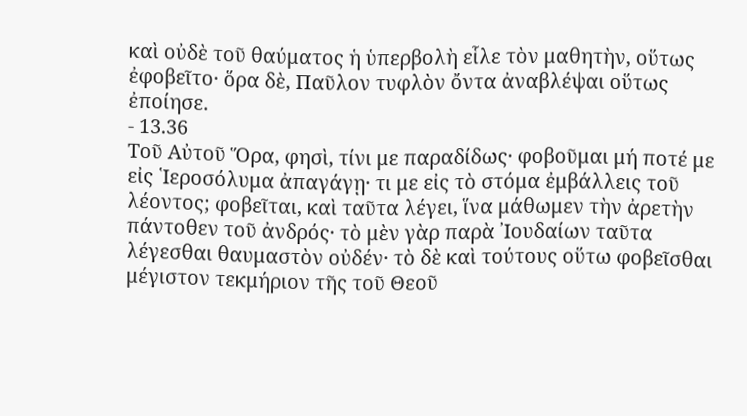καὶ οὐδὲ τοῦ θαύματος ἡ ὑπερβολὴ εἷλε τὸν μαθητὴν, οὕτως ἐφοβεῖτο· ὅρα δὲ, Παῦλον τυφλὸν ὄντα ἀναβλέψαι οὕτως ἐποίησε.
- 13.36
Τοῦ Αὐτοῦ Ὅρα, φησὶ, τίνι με παραδίδως· φοβοῦμαι μή ποτέ με εἰς ῾Ιεροσόλυμα ἀπαγάγῃ· τι με εἰς τὸ στόμα ἐμβάλλεις τοῦ λέοντος; φοβεῖται, καὶ ταῦτα λέγει, ἵνα μάθωμεν τὴν ἀρετὴν πάντοθεν τοῦ ἀνδρός· τὸ μὲν γὰρ παρὰ ᾿Ιουδαίων ταῦτα λέγεσθαι θαυμαστὸν οὐδέν· τὸ δὲ καὶ τούτους οὕτω φοβεῖσθαι μέγιστον τεκμήριον τῆς τοῦ Θεοῦ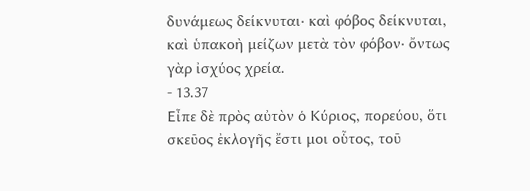δυνάμεως δείκνυται· καὶ φόβος δείκνυται, καὶ ὑπακοὴ μείζων μετὰ τὸν φόβον· ὄντως γὰρ ἰσχύος χρεία.
- 13.37
Εἶπε δὲ πρὸς αὐτὸν ὁ Κύριος, πορεύου, ὅτι σκεῦος ἐκλογῆς ἔστι μοι οὗτος, τοῦ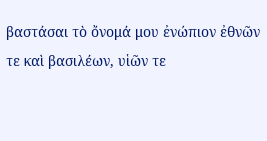βαστάσαι τὸ ὄνομά μου ἐνώπιον ἐθνῶν τε καὶ βασιλέων, υἱῶν τε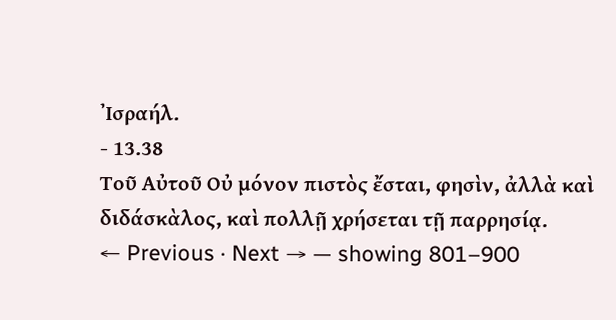᾿Ισραήλ.
- 13.38
Τοῦ Αὐτοῦ Οὐ μόνον πιστὸς ἔσται, φησὶν, ἀλλὰ καὶ διδάσκὰλος, καὶ πολλῇ χρήσεται τῇ παρρησίᾳ.
← Previous · Next → — showing 801–900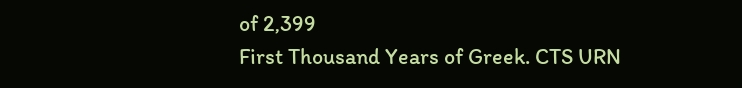of 2,399
First Thousand Years of Greek. CTS URN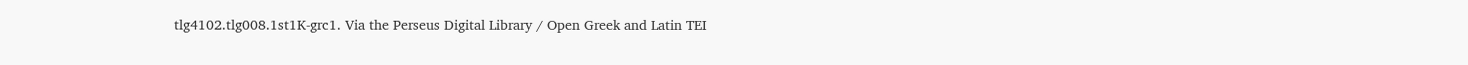tlg4102.tlg008.1st1K-grc1. Via the Perseus Digital Library / Open Greek and Latin TEI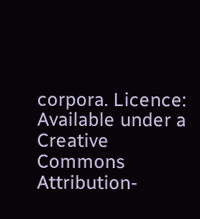corpora. Licence: Available under a Creative Commons Attribution-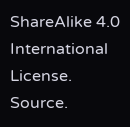ShareAlike 4.0 International License. Source.